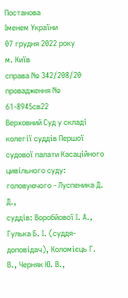Постанова
Іменем України
07 грудня 2022 року
м. Київ
справа № 342/208/20
провадження № 61-8945св22
Верховний Суд у складі колегії суддів Першої судової палати Касаційного цивільного суду:
головуючого - Луспеника Д. Д.,
суддів: Воробйової І. А., Гулька Б. І. (суддя-доповідач), Коломієць Г. В., Черняк Ю. В.,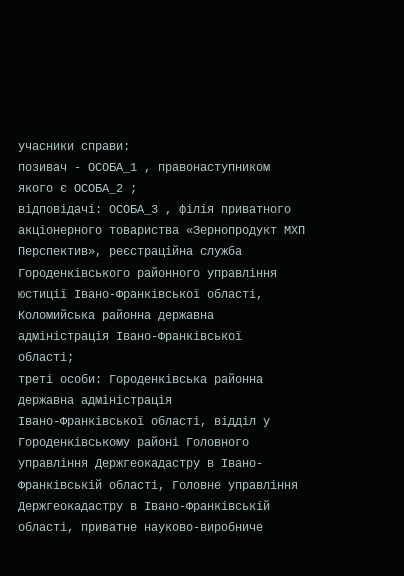учасники справи:
позивач - ОСОБА_1 , правонаступником якого є ОСОБА_2 ;
відповідачі: ОСОБА_3 , філія приватного акціонерного товариства «Зернопродукт МХП Перспектив», реєстраційна служба Городенківського районного управління юстиції Івано-Франківської області, Коломийська районна державна адміністрація Івано-Франківської
області;
треті особи: Городенківська районна державна адміністрація
Івано-Франківської області, відділ у Городенківському районі Головного управління Держгеокадастру в Івано-Франківській області, Головне управління Держгеокадастру в Івано-Франківській області, приватне науково-виробниче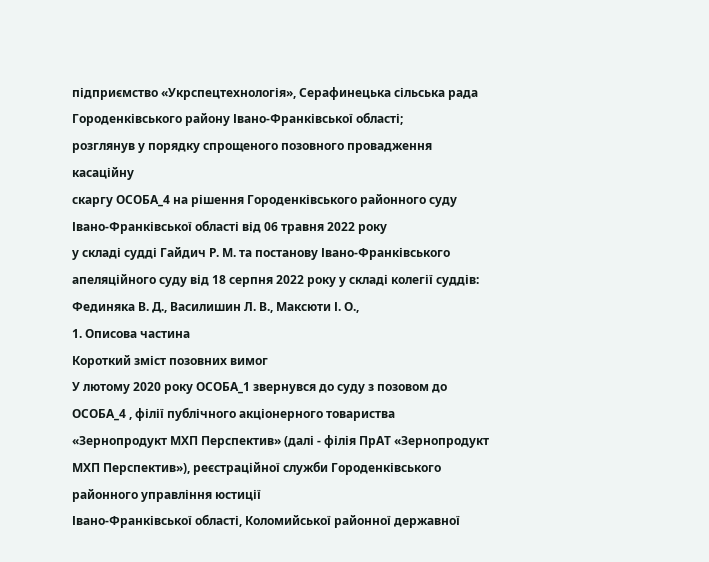підприємство «Укрспецтехнологія», Серафинецька сільська рада Городенківського району Івано-Франківської області;
розглянув у порядку спрощеного позовного провадження касаційну
скаргу ОСОБА_4 на рішення Городенківського районного суду Івано-Франківської області від 06 травня 2022 року
у складі судді Гайдич Р. М. та постанову Івано-Франківського апеляційного суду від 18 серпня 2022 року у складі колегії суддів: Фединяка В. Д., Василишин Л. В., Максюти І. О.,
1. Описова частина
Короткий зміст позовних вимог
У лютому 2020 року ОСОБА_1 звернувся до суду з позовом до ОСОБА_4 , філії публічного акціонерного товариства «Зернопродукт МХП Перспектив» (далі - філія ПрАТ «Зернопродукт МХП Перспектив»), реєстраційної служби Городенківського районного управління юстиції
Івано-Франківської області, Коломийської районної державної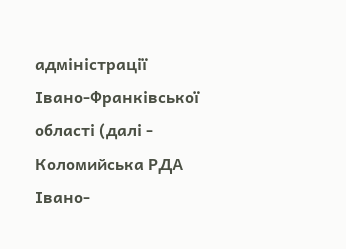адміністрації Івано-Франківської області (далі - Коломийська РДА Івано-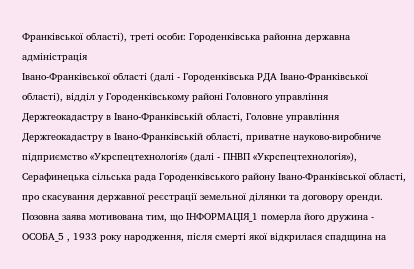Франківської області), треті особи: Городенківська районна державна адміністрація
Івано-Франківської області (далі - Городенківська РДА Івано-Франківської області), відділ у Городенківському районі Головного управління Держгеокадастру в Івано-Франківській області, Головне управління Держгеокадастру в Івано-Франківській області, приватне науково-виробниче підприємство «Укрспецтехнологія» (далі - ПНВП «Укрспецтехнологія»), Серафинецька сільська рада Городенківського району Івано-Франківської області, про скасування державної реєстрації земельної ділянки та договору оренди.
Позовна заява мотивована тим, що ІНФОРМАЦІЯ_1 померла його дружина - ОСОБА_5 , 1933 року народження, після смерті якої відкрилася спадщина на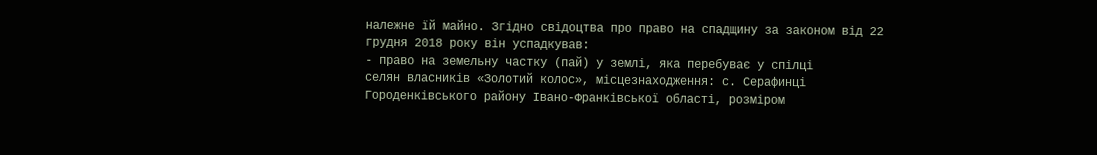належне їй майно. Згідно свідоцтва про право на спадщину за законом від 22 грудня 2018 року він успадкував:
- право на земельну частку (пай) у землі, яка перебуває у спілці
селян власників «Золотий колос», місцезнаходження: с. Серафинці Городенківського району Івано-Франківської області, розміром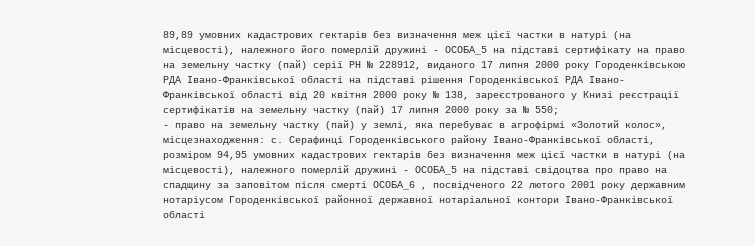89,89 умовних кадастрових гектарів без визначення меж цієї частки в натурі (на місцевості), належного його померлій дружині - ОСОБА_5 на підставі сертифікату на право на земельну частку (пай) серії РН № 228912, виданого 17 липня 2000 року Городенківською РДА Івано-Франківської області на підставі рішення Городенківської РДА Івано-Франківської області від 20 квітня 2000 року № 138, зареєстрованого у Книзі реєстрації сертифікатів на земельну частку (пай) 17 липня 2000 року за № 550;
- право на земельну частку (пай) у землі, яка перебуває в агрофірмі «Золотий колос», місцезнаходження: с. Серафинці Городенківського району Івано-Франківської області, розміром 94,95 умовних кадастрових гектарів без визначення меж цієї частки в натурі (на місцевості), належного померлій дружині - ОСОБА_5 на підставі свідоцтва про право на спадщину за заповітом після смерті ОСОБА_6 , посвідченого 22 лютого 2001 року державним нотаріусом Городенківської районної державної нотаріальної контори Івано-Франківської області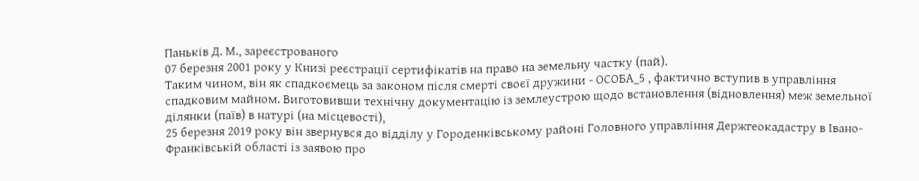Паньків Д. М., зареєстрованого
07 березня 2001 року у Книзі реєстрації сертифікатів на право на земельну частку (пай).
Таким чином, він як спадкоємець за законом після смерті своєї дружини - ОСОБА_5 , фактично вступив в управління спадковим майном. Виготовивши технічну документацію із землеустрою щодо встановлення (відновлення) меж земельної ділянки (паїв) в натурі (на місцевості),
25 березня 2019 року він звернувся до відділу у Городенківському районі Головного управління Держгеокадастру в Івано-Франківській області із заявою про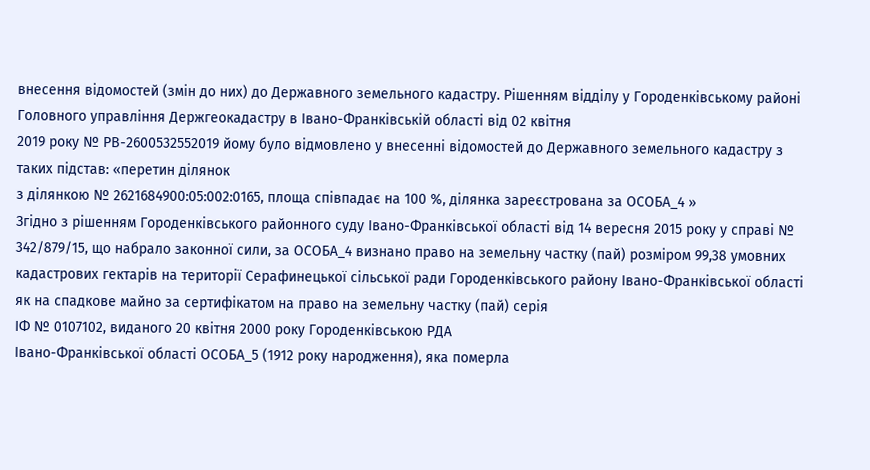внесення відомостей (змін до них) до Державного земельного кадастру. Рішенням відділу у Городенківському районі Головного управління Держгеокадастру в Івано-Франківській області від 02 квітня
2019 року № РВ-2600532552019 йому було відмовлено у внесенні відомостей до Державного земельного кадастру з таких підстав: «перетин ділянок
з ділянкою № 2621684900:05:002:0165, площа співпадає на 100 %, ділянка зареєстрована за ОСОБА_4 »
Згідно з рішенням Городенківського районного суду Івано-Франківської області від 14 вересня 2015 року у справі № 342/879/15, що набрало законної сили, за ОСОБА_4 визнано право на земельну частку (пай) розміром 99,38 умовних кадастрових гектарів на території Серафинецької сільської ради Городенківського району Івано-Франківської області як на спадкове майно за сертифікатом на право на земельну частку (пай) серія
ІФ № 0107102, виданого 20 квітня 2000 року Городенківською РДА
Івано-Франківської області ОСОБА_5 (1912 року народження), яка померла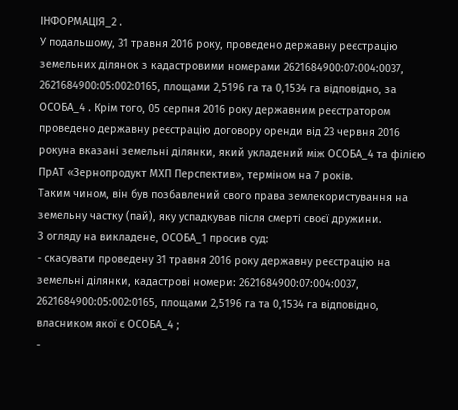ІНФОРМАЦІЯ_2 .
У подальшому, 31 травня 2016 року, проведено державну реєстрацію земельних ділянок з кадастровими номерами 2621684900:07:004:0037, 2621684900:05:002:0165, площами 2,5196 га та 0,1534 га відповідно, за ОСОБА_4 . Крім того, 05 серпня 2016 року державним реєстратором проведено державну реєстрацію договору оренди від 23 червня 2016 рокуна вказані земельні ділянки, який укладений між ОСОБА_4 та філією ПрАТ «Зернопродукт МХП Перспектив», терміном на 7 років.
Таким чином, він був позбавлений свого права землекористування на земельну частку (пай), яку успадкував після смерті своєї дружини.
З огляду на викладене, ОСОБА_1 просив суд:
- скасувати проведену 31 травня 2016 року державну реєстрацію на земельні ділянки, кадастрові номери: 2621684900:07:004:0037, 2621684900:05:002:0165, площами 2,5196 га та 0,1534 га відповідно, власником якої є ОСОБА_4 ;
-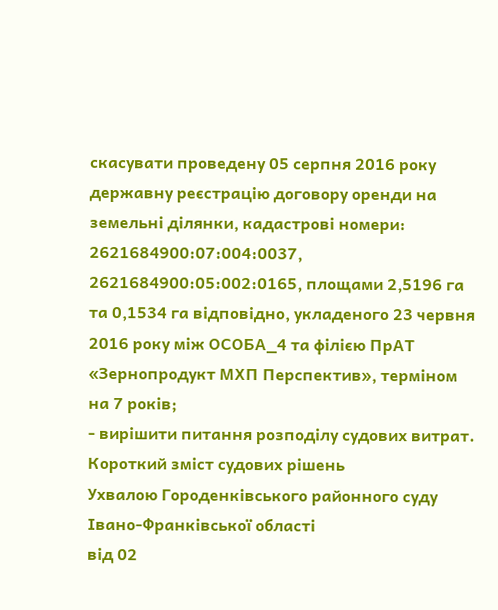скасувати проведену 05 серпня 2016 року державну реєстрацію договору оренди на земельні ділянки, кадастрові номери: 2621684900:07:004:0037, 2621684900:05:002:0165, площами 2,5196 га та 0,1534 га відповідно, укладеного 23 червня 2016 року між ОСОБА_4 та філією ПрАТ «Зернопродукт МХП Перспектив», терміном на 7 років;
- вирішити питання розподілу судових витрат.
Короткий зміст судових рішень
Ухвалою Городенківського районного суду Івано-Франківської області
від 02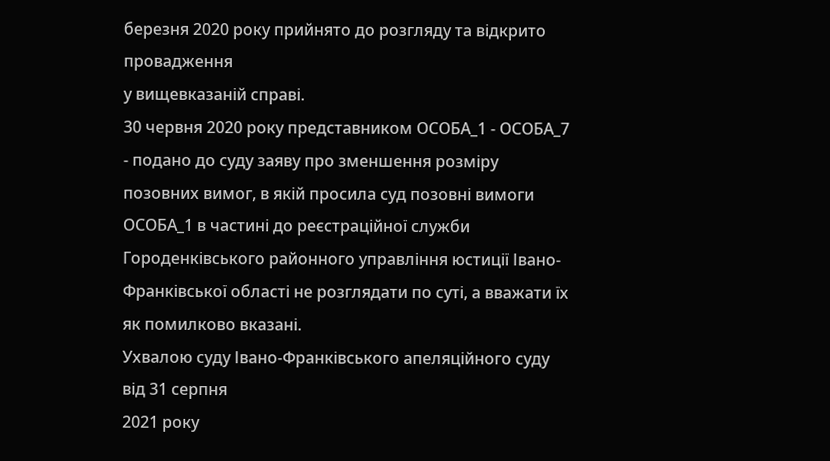березня 2020 року прийнято до розгляду та відкрито провадження
у вищевказаній справі.
30 червня 2020 року представником ОСОБА_1 - ОСОБА_7 - подано до суду заяву про зменшення розміру позовних вимог, в якій просила суд позовні вимоги ОСОБА_1 в частині до реєстраційної служби Городенківського районного управління юстиції Івано-Франківської області не розглядати по суті, а вважати їх як помилково вказані.
Ухвалою суду Івано-Франківського апеляційного суду від 31 серпня
2021 року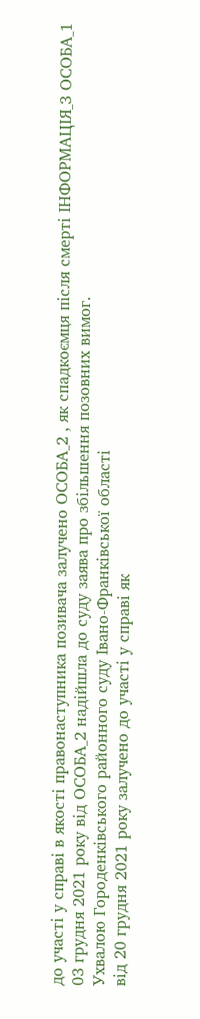до участі у справі в якості правонаступника позивача залучено ОСОБА_2 , як спадкоємця після смерті ІНФОРМАЦІЯ_3 ОСОБА_1
03 грудня 2021 року від ОСОБА_2 надійшла до суду заява про збільшення позовних вимог.
Ухвалою Городенківського районного суду Івано-Франківської області
від 20 грудня 2021 року залучено до участі у справі як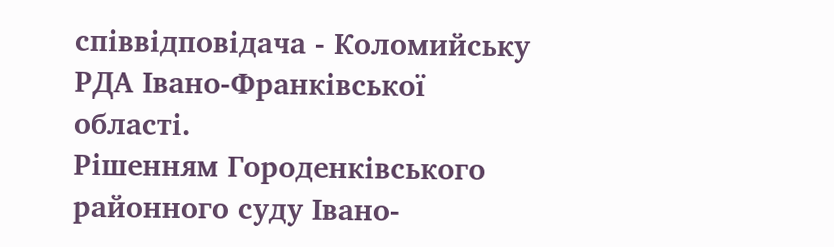співвідповідача - Коломийську РДА Івано-Франківської області.
Рішенням Городенківського районного суду Івано-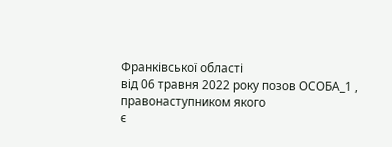Франківської області
від 06 травня 2022 року позов ОСОБА_1 , правонаступником якого
є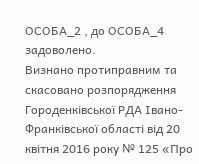ОСОБА_2 , до ОСОБА_4 задоволено.
Визнано протиправним та скасовано розпорядження Городенківської РДА Івано-Франківської області від 20 квітня 2016 року № 125 «Про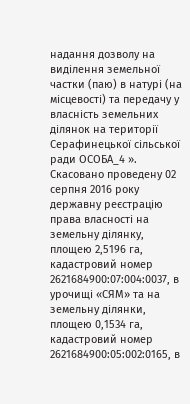надання дозволу на виділення земельної частки (паю) в натурі (на місцевості) та передачу у власність земельних ділянок на території Серафинецької сільської ради ОСОБА_4 ».
Скасовано проведену 02 серпня 2016 року державну реєстрацію права власності на земельну ділянку, площею 2,5196 га, кадастровий номер 2621684900:07:004:0037, в урочищі «СЯМ» та на земельну ділянки, площею 0,1534 га, кадастровий номер 2621684900:05:002:0165, в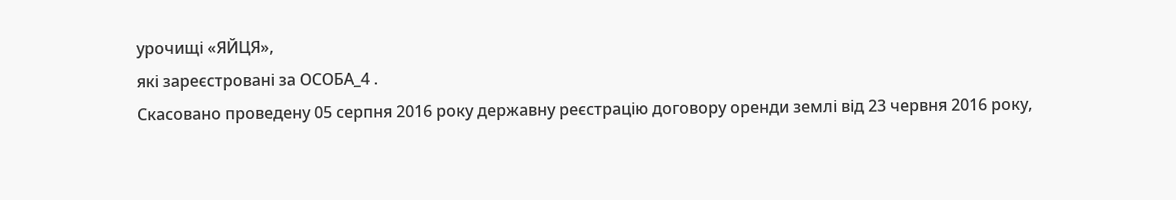урочищі «ЯЙЦЯ»,
які зареєстровані за ОСОБА_4 .
Скасовано проведену 05 серпня 2016 року державну реєстрацію договору оренди землі від 23 червня 2016 року,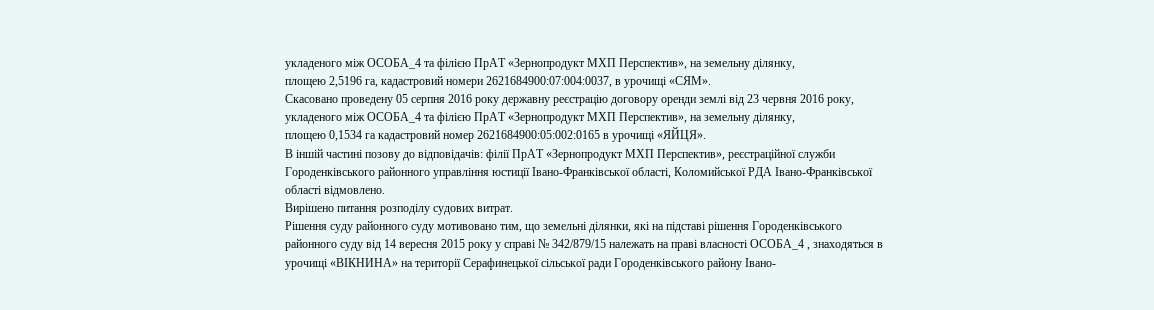укладеного між ОСОБА_4 та філією ПрАТ «Зернопродукт МХП Перспектив», на земельну ділянку,
площею 2,5196 га, кадастровий номери 2621684900:07:004:0037, в урочищі «СЯМ».
Скасовано проведену 05 серпня 2016 року державну реєстрацію договору оренди землі від 23 червня 2016 року, укладеного між ОСОБА_4 та філією ПрАТ «Зернопродукт МХП Перспектив», на земельну ділянку,
площею 0,1534 га кадастровий номер 2621684900:05:002:0165 в урочищі «ЯЙЦЯ».
В іншій частині позову до відповідачів: філії ПрАТ «Зернопродукт МХП Перспектив», реєстраційної служби Городенківського районного управління юстиції Івано-Франківської області, Коломийської РДА Івано-Франківської області відмовлено.
Вирішено питання розподілу судових витрат.
Рішення суду районного суду мотивовано тим, що земельні ділянки, які на підставі рішення Городенківського районного суду від 14 вересня 2015 року у справі № 342/879/15 належать на праві власності ОСОБА_4 , знаходяться в урочищі «ВІКНИНА» на території Серафинецької сільської ради Городенківського району Івано-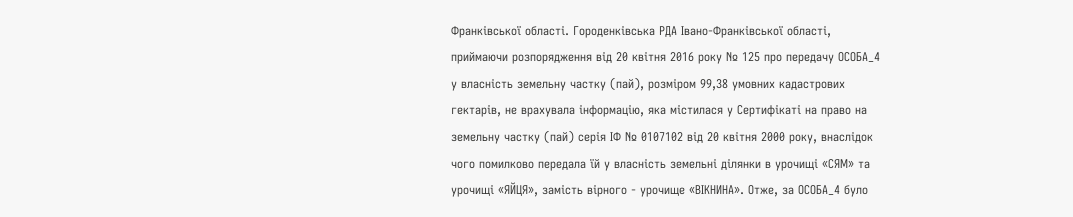Франківської області. Городенківська РДА Івано-Франківської області, приймаючи розпорядження від 20 квітня 2016 року № 125 про передачу ОСОБА_4 у власність земельну частку (пай), розміром 99,38 умовних кадастрових гектарів, не врахувала інформацію, яка містилася у Сертифікаті на право на земельну частку (пай) серія ІФ № 0107102 від 20 квітня 2000 року, внаслідок чого помилково передала їй у власність земельні ділянки в урочищі «СЯМ» та урочищі «ЯЙЦЯ», замість вірного - урочище «ВІКНИНА». Отже, за ОСОБА_4 було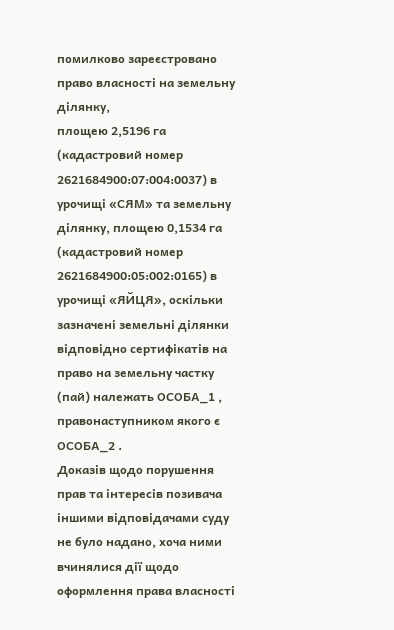помилково зареєстровано право власності на земельну ділянку,
площею 2,5196 га (кадастровий номер 2621684900:07:004:0037) в урочищі «СЯМ» та земельну ділянку, площею 0,1534 га (кадастровий номер 2621684900:05:002:0165) в урочищі «ЯЙЦЯ», оскільки зазначені земельні ділянки відповідно сертифікатів на право на земельну частку (пай) належать ОСОБА_1 , правонаступником якого є ОСОБА_2 .
Доказів щодо порушення прав та інтересів позивача іншими відповідачами суду не було надано, хоча ними вчинялися дії щодо оформлення права власності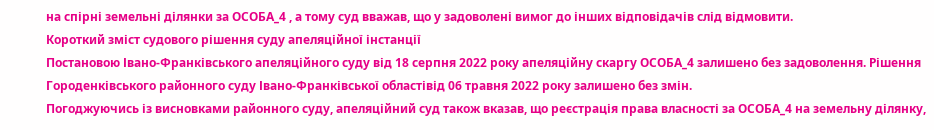на спірні земельні ділянки за ОСОБА_4 , а тому суд вважав, що у задоволені вимог до інших відповідачів слід відмовити.
Короткий зміст судового рішення суду апеляційної інстанції
Постановою Івано-Франківського апеляційного суду від 18 серпня 2022 року апеляційну скаргу ОСОБА_4 залишено без задоволення. Рішення Городенківського районного суду Івано-Франківської областівід 06 травня 2022 року залишено без змін.
Погоджуючись із висновками районного суду, апеляційний суд також вказав, що реєстрація права власності за ОСОБА_4 на земельну ділянку,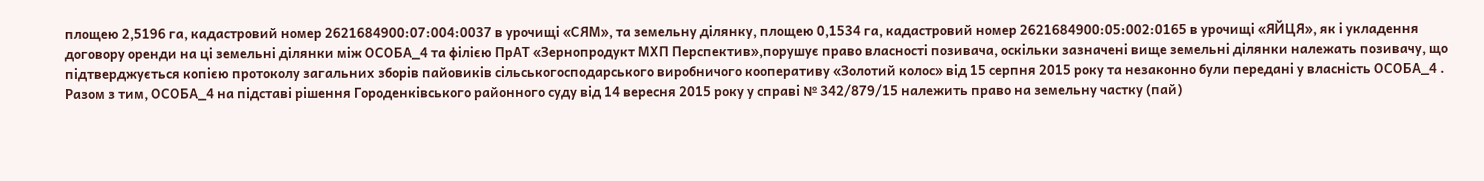площею 2,5196 га, кадастровий номер 2621684900:07:004:0037 в урочищі «СЯМ», та земельну ділянку, площею 0,1534 га, кадастровий номер 2621684900:05:002:0165 в урочищі «ЯЙЦЯ», як і укладення договору оренди на ці земельні ділянки між ОСОБА_4 та філією ПрАТ «Зернопродукт МХП Перспектив»,порушує право власності позивача, оскільки зазначені вище земельні ділянки належать позивачу, що підтверджується копією протоколу загальних зборів пайовиків сільськогосподарського виробничого кооперативу «Золотий колос» від 15 серпня 2015 року та незаконно були передані у власність ОСОБА_4 .
Разом з тим, ОСОБА_4 на підставі рішення Городенківського районного суду від 14 вересня 2015 року у справі № 342/879/15 належить право на земельну частку (пай)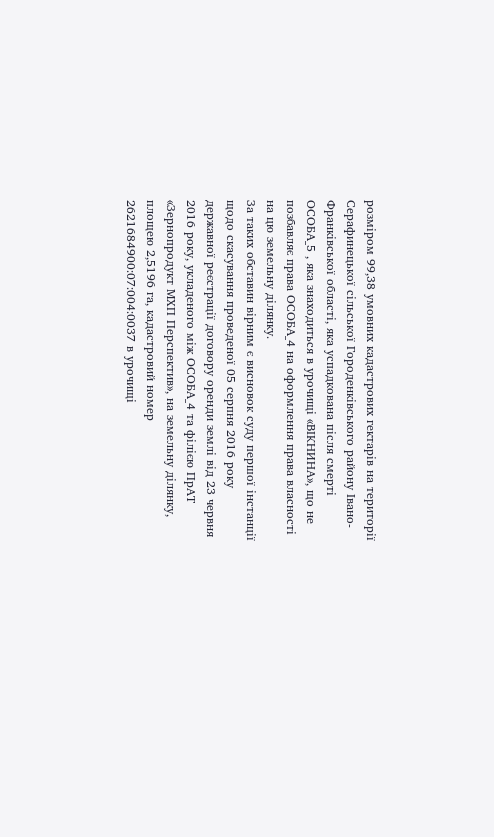розміром 99,38 умовних кадастрових гектарів на території Серафинецької сільської Городенківського району Івано-Франківської області, яка успадкована після смерті ОСОБА_5 , яка знаходиться в урочищі «ВІКНИНА», що не позбавляє права ОСОБА_4 на оформлення права власності на цю земельну ділянку.
За таких обставин вірним є висновок суду першої інстанції щодо скасування проведеної 05 серпня 2016 року державної реєстрації договору оренди землі від 23 червня 2016 року, укладеного між ОСОБА_4 та філією ПрАТ «Зернопродукт МХП Перспектив», на земельну ділянку,
площею 2,5196 га, кадастровий номер 2621684900:07:004:0037 в урочищі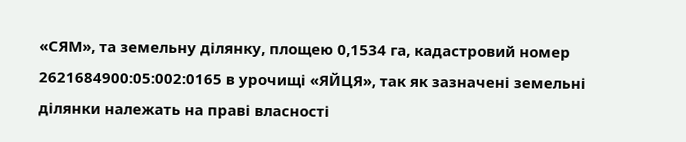«СЯМ», та земельну ділянку, площею 0,1534 га, кадастровий номер 2621684900:05:002:0165 в урочищі «ЯЙЦЯ», так як зазначені земельні ділянки належать на праві власності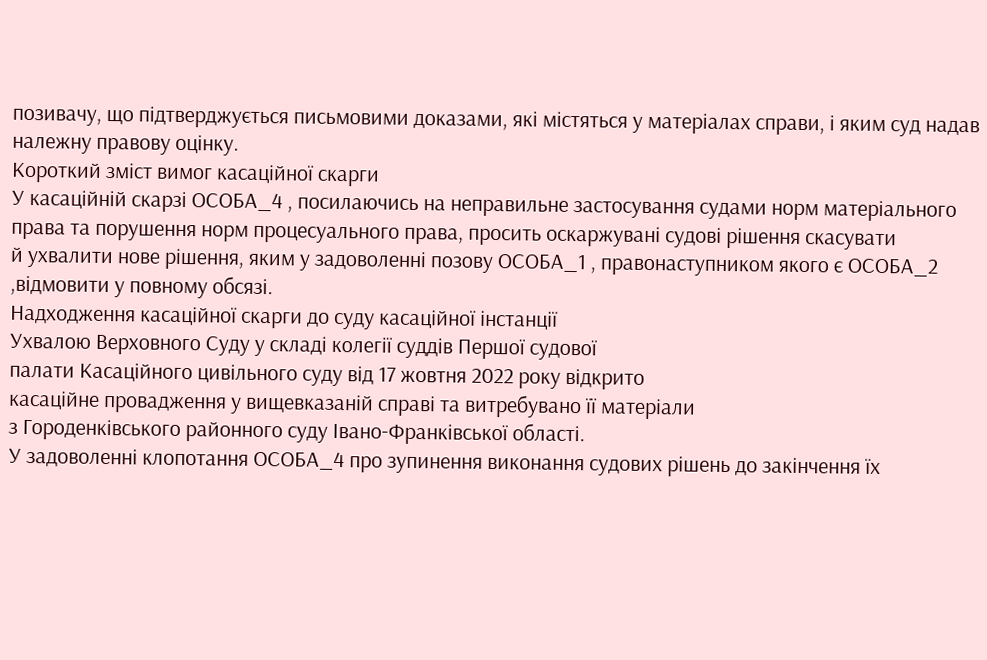позивачу, що підтверджується письмовими доказами, які містяться у матеріалах справи, і яким суд надав належну правову оцінку.
Короткий зміст вимог касаційної скарги
У касаційній скарзі ОСОБА_4 , посилаючись на неправильне застосування судами норм матеріального права та порушення норм процесуального права, просить оскаржувані судові рішення скасувати
й ухвалити нове рішення, яким у задоволенні позову ОСОБА_1 , правонаступником якого є ОСОБА_2 ,відмовити у повному обсязі.
Надходження касаційної скарги до суду касаційної інстанції
Ухвалою Верховного Суду у складі колегії суддів Першої судової
палати Касаційного цивільного суду від 17 жовтня 2022 року відкрито
касаційне провадження у вищевказаній справі та витребувано її матеріали
з Городенківського районного суду Івано-Франківської області.
У задоволенні клопотання ОСОБА_4 про зупинення виконання судових рішень до закінчення їх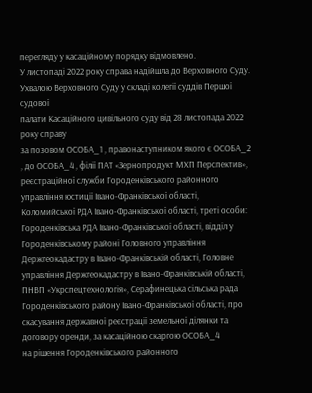перегляду у касаційному порядку відмовлено.
У листопаді 2022 року справа надійшла до Верховного Суду.
Ухвалою Верховного Суду у складі колегії суддів Першої судової
палати Касаційного цивільного суду від 28 листопада 2022 року справу
за позовом ОСОБА_1 , правонаступником якого є ОСОБА_2 , до ОСОБА_4 , філії ПАТ «Зернопродукт МХП Перспектив», реєстраційної служби Городенківського районного управління юстиції Івано-Франківської області, Коломийської РДА Івано-Франківської області, треті особи: Городенківська РДА Івано-Франківської області, відділ у Городенківському районі Головного управління Держгеокадастру в Івано-Франківській області, Головне управління Держгеокадастру в Івано-Франківській області, ПНВП «Укрспецтехнологія», Серафинецька сільська рада Городенківського району Івано-Франківської області, про скасування державної реєстрації земельної ділянки та договору оренди, за касаційною скаргою ОСОБА_4
на рішення Городенківського районного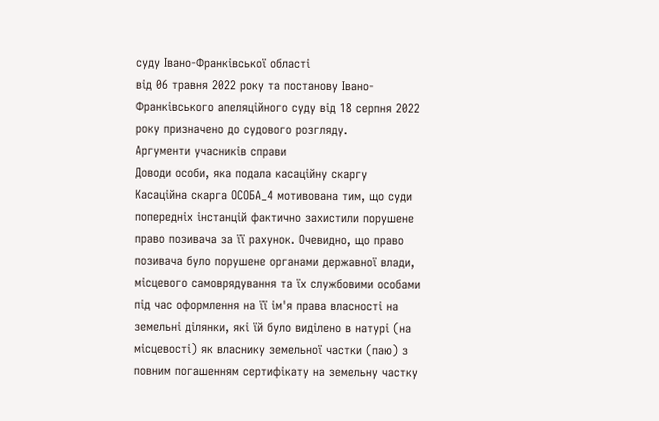суду Івано-Франківської області
від 06 травня 2022 року та постанову Івано-Франківського апеляційного суду від 18 серпня 2022 року призначено до судового розгляду.
Аргументи учасників справи
Доводи особи, яка подала касаційну скаргу
Касаційна скарга ОСОБА_4 мотивована тим, що суди попередніх інстанцій фактично захистили порушене право позивача за її рахунок. Очевидно, що право позивача було порушене органами державної влади, місцевого самоврядування та їх службовими особами під час оформлення на її ім'я права власності на земельні ділянки, які їй було виділено в натурі (на місцевості) як власнику земельної частки (паю) з повним погашенням сертифікату на земельну частку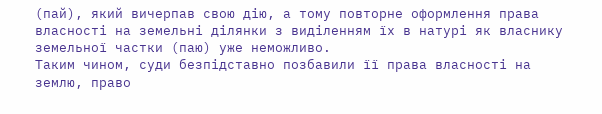(пай), який вичерпав свою дію, а тому повторне оформлення права власності на земельні ділянки з виділенням їх в натурі як власнику земельної частки (паю) уже неможливо.
Таким чином, суди безпідставно позбавили її права власності на землю, право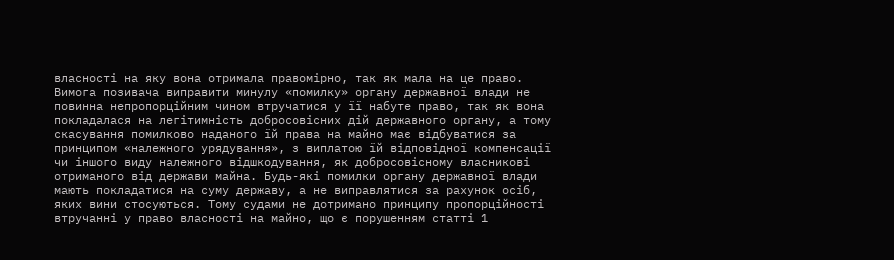власності на яку вона отримала правомірно, так як мала на це право. Вимога позивача виправити минулу «помилку» органу державної влади не повинна непропорційним чином втручатися у її набуте право, так як вона покладалася на легітимність добросовісних дій державного органу, а тому скасування помилково наданого їй права на майно має відбуватися за принципом «належного урядування», з виплатою їй відповідної компенсації чи іншого виду належного відшкодування, як добросовісному власникові отриманого від держави майна. Будь-які помилки органу державної влади мають покладатися на суму державу, а не виправлятися за рахунок осіб, яких вини стосуються. Тому судами не дотримано принципу пропорційності втручанні у право власності на майно, що є порушенням статті 1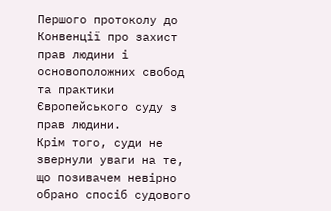Першого протоколу до Конвенції про захист прав людини і основоположних свобод та практики Європейського суду з прав людини.
Крім того, суди не звернули уваги на те, що позивачем невірно обрано спосіб судового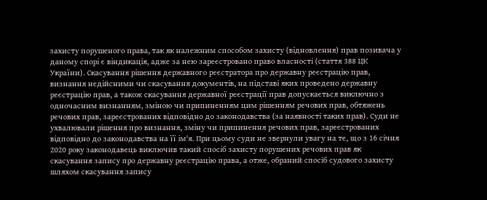захисту порушеного права, так як належним способом захисту (відновлення) прав позивача у даному спорі є віндикація, адже за нею зареєстровано право власності (стаття 388 ЦК України). Скасування рішення державного реєстратора про державну реєстрацію прав, визнання недійсними чи скасування документів, на підставі яких проведено державну реєстрацію прав, а також скасування державної реєстрації прав допускається виключно з одночасним визнанням, зміною чи припиненням цим рішенням речових прав, обтяжень речових прав, зареєстрованих відповідно до законодавства (за наявності таких прав). Суди не ухвалювали рішення про визнання, зміну чи припинення речових прав, зареєстрованих відповідно до законодавства на її ім'я. При цьому суди не звернули увагу на те, що з 16 січня 2020 року законодавець виключив такий спосіб захисту порушених речових прав як скасування запису про державну реєстрацію права, а отже, обраний спосіб судового захисту шляхом скасування запису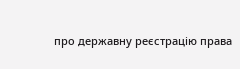про державну реєстрацію права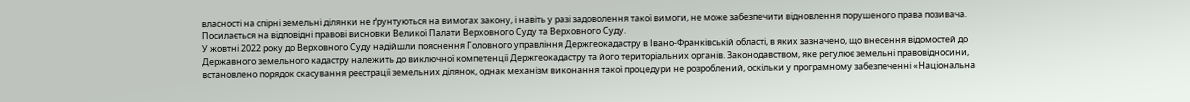власності на спірні земельні ділянки не ґрунтуються на вимогах закону, і навіть у разі задоволення такої вимоги, не може забезпечити відновлення порушеного права позивача.
Посилається на відповідні правові висновки Великої Палати Верховного Суду та Верховного Суду.
У жовтні 2022 року до Верховного Суду надійшли пояснення Головного управління Держгеокадастру в Івано-Франківській області, в яких зазначено, що внесення відомостей до Державного земельного кадастру належить до виключної компетенції Держгеокадастру та його територіальних органів. Законодавством, яке регулює земельні правовідносини, встановлено порядок скасування реєстрації земельних ділянок, однак механізм виконання такої процедури не розроблений, оскільки у програмному забезпеченні «Національна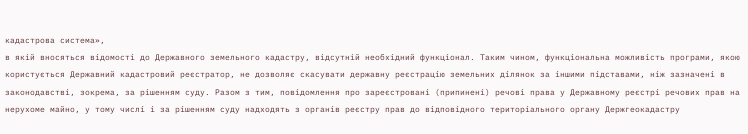кадастрова система»,
в якій вносяться відомості до Державного земельного кадастру, відсутній необхідний функціонал. Таким чином, функціональна можливість програми, якою користується Державний кадастровий реєстратор, не дозволяє скасувати державну реєстрацію земельних ділянок за іншими підставами, ніж зазначені в законодавстві, зокрема, за рішенням суду. Разом з тим, повідомлення про зареєстровані (припинені) речові права у Державному реєстрі речових прав на нерухоме майно, у тому числі і за рішенням суду надходять з органів реєстру прав до відповідного територіального органу Держгеокадастру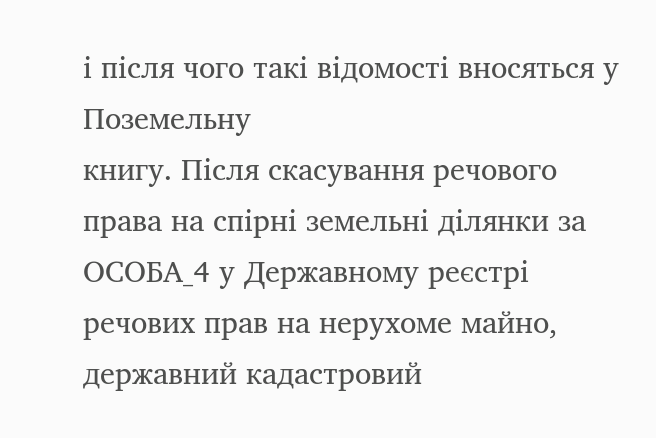і після чого такі відомості вносяться у Поземельну
книгу. Після скасування речового права на спірні земельні ділянки за
ОСОБА_4 у Державному реєстрі речових прав на нерухоме майно, державний кадастровий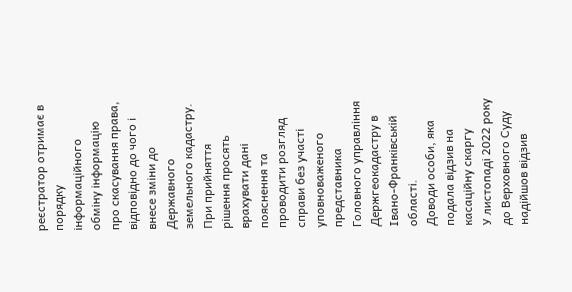реєстратор отримає в порядку інформаційного обміну інформацію про скасування права, відповідно до чого і внесе зміни до Державного земельного кадастру. При прийняття рішення просять врахувати дані пояснення та проводити розгляд справи без участі уповноваженого представника Головного управління Держгеокадастру в Івано-Франківській області.
Доводи особи, яка подала відзив на касаційну скаргу
У листопаді 2022 року до Верховного Суду надійшов відзив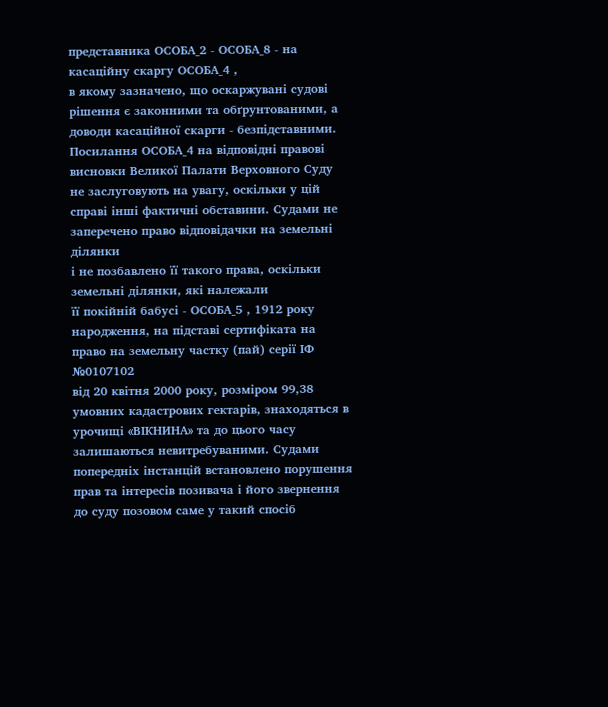представника ОСОБА_2 - ОСОБА_8 - на касаційну скаргу ОСОБА_4 ,
в якому зазначено, що оскаржувані судові рішення є законними та обґрунтованими, а доводи касаційної скарги - безпідставними. Посилання ОСОБА_4 на відповідні правові висновки Великої Палати Верховного Суду не заслуговують на увагу, оскільки у цій справі інші фактичні обставини. Судами не заперечено право відповідачки на земельні ділянки
і не позбавлено її такого права, оскільки земельні ділянки, які належали
її покійній бабусі - ОСОБА_5 , 1912 року народження, на підставі сертифіката на право на земельну частку (пай) серії ІФ №0107102
від 20 квітня 2000 року, розміром 99,38 умовних кадастрових гектарів, знаходяться в урочищі «ВІКНИНА» та до цього часу залишаються невитребуваними. Судами попередніх інстанцій встановлено порушення прав та інтересів позивача і його звернення до суду позовом саме у такий спосіб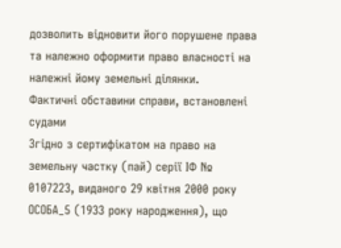дозволить відновити його порушене права та належно оформити право власності на належні йому земельні ділянки.
Фактичні обставини справи, встановлені судами
Згідно з сертифікатом на право на земельну частку (пай) серії ІФ № 0107223, виданого 29 квітня 2000 року ОСОБА_5 (1933 року народження), що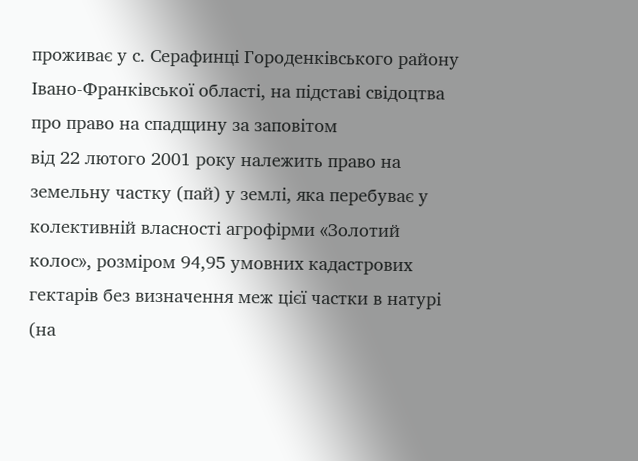проживає у с. Серафинці Городенківського району Івано-Франківської області, на підставі свідоцтва про право на спадщину за заповітом
від 22 лютого 2001 року належить право на земельну частку (пай) у землі, яка перебуває у колективній власності агрофірми «Золотий колос», розміром 94,95 умовних кадастрових гектарів без визначення меж цієї частки в натурі (на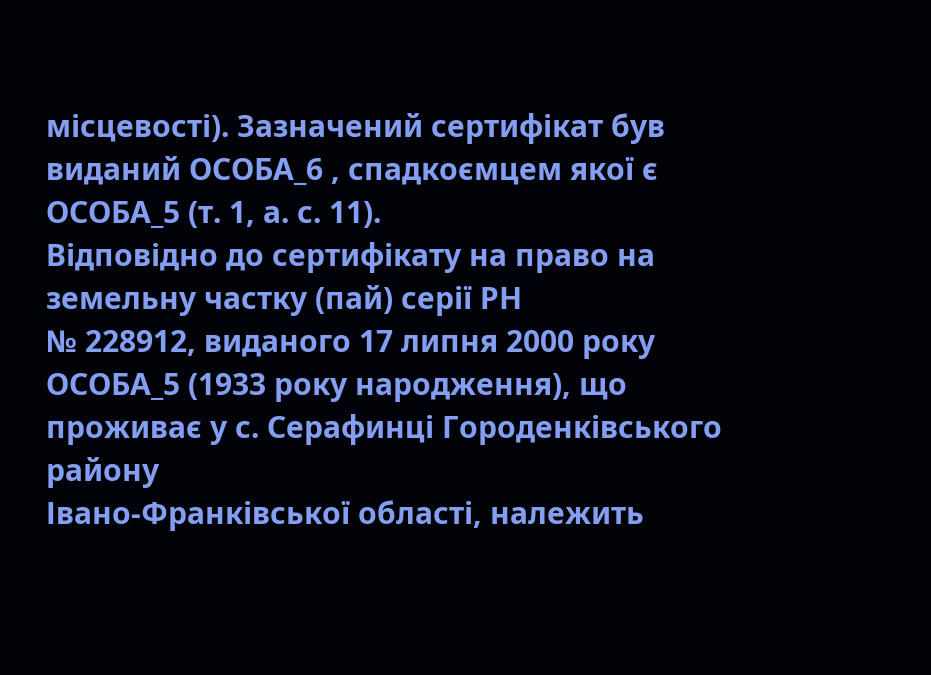місцевості). Зазначений сертифікат був виданий ОСОБА_6 , спадкоємцем якої є ОСОБА_5 (т. 1, а. с. 11).
Відповідно до сертифікату на право на земельну частку (пай) серії РН
№ 228912, виданого 17 липня 2000 року ОСОБА_5 (1933 року народження), що проживає у с. Серафинці Городенківського району
Івано-Франківської області, належить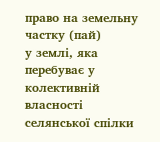право на земельну частку (пай)
у землі, яка перебуває у колективній власності селянської спілки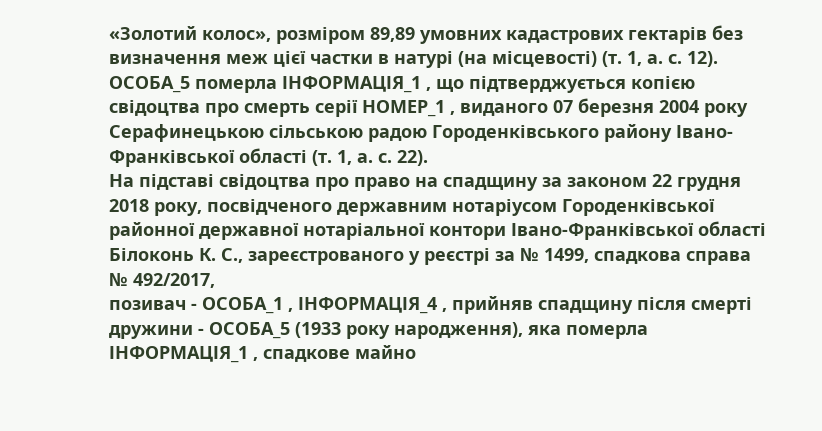«Золотий колос», розміром 89,89 умовних кадастрових гектарів без визначення меж цієї частки в натурі (на місцевості) (т. 1, а. с. 12).
ОСОБА_5 померла ІНФОРМАЦІЯ_1 , що підтверджується копією свідоцтва про смерть серії НОМЕР_1 , виданого 07 березня 2004 року Серафинецькою сільською радою Городенківського району Івано-Франківської області (т. 1, а. с. 22).
На підставі свідоцтва про право на спадщину за законом 22 грудня
2018 року, посвідченого державним нотаріусом Городенківської районної державної нотаріальної контори Івано-Франківської області Білоконь К. С., зареєстрованого у реєстрі за № 1499, спадкова справа № 492/2017,
позивач - ОСОБА_1 , ІНФОРМАЦІЯ_4 , прийняв спадщину після смерті дружини - ОСОБА_5 (1933 року народження), яка померла ІНФОРМАЦІЯ_1 , спадкове майно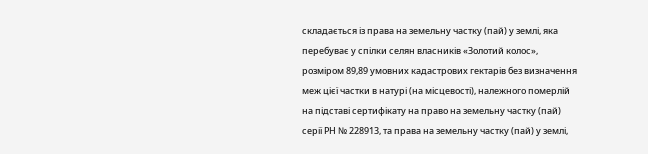складається із права на земельну частку (пай) у землі, яка перебуває у спілки селян власників «Золотий колос», розміром 89,89 умовних кадастрових гектарів без визначення меж цієї частки в натурі (на місцевості), належного померлій на підставі сертифікату на право на земельну частку (пай) серії РН № 228913, та права на земельну частку (пай) у землі,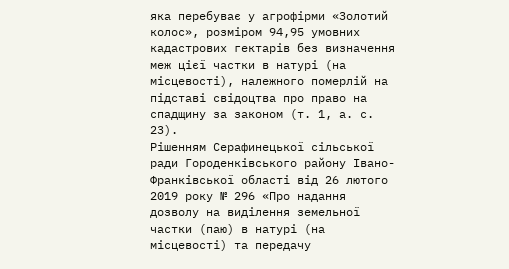яка перебуває у агрофірми «Золотий колос», розміром 94,95 умовних кадастрових гектарів без визначення меж цієї частки в натурі (на місцевості), належного померлій на підставі свідоцтва про право на спадщину за законом (т. 1, а. с. 23).
Рішенням Серафинецької сільської ради Городенківського району Івано-Франківської області від 26 лютого 2019 року № 296 «Про надання дозволу на виділення земельної частки (паю) в натурі (на місцевості) та передачу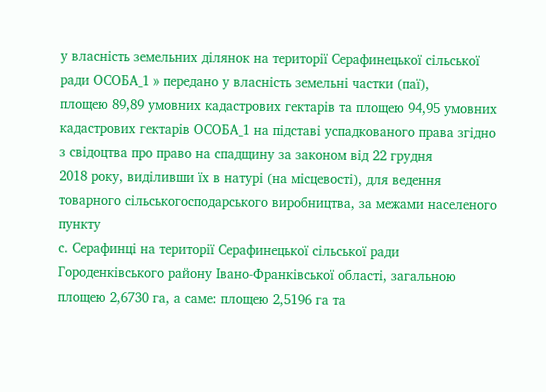у власність земельних ділянок на території Серафинецької сільської
ради ОСОБА_1 » передано у власність земельні частки (паї),
площею 89,89 умовних кадастрових гектарів та площею 94,95 умовних кадастрових гектарів ОСОБА_1 на підставі успадкованого права згідно з свідоцтва про право на спадщину за законом від 22 грудня
2018 року, виділивши їх в натурі (на місцевості), для ведення товарного сільськогосподарського виробництва, за межами населеного пункту
с. Серафинці на території Серафинецької сільської ради Городенківського району Івано-Франківської області, загальною площею 2,6730 га, а саме: площею 2,5196 га та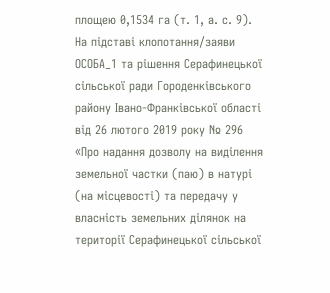площею 0,1534 га (т. 1, а. с. 9).
На підставі клопотання/заяви ОСОБА_1 та рішення Серафинецької сільської ради Городенківського району Івано-Франківської області
від 26 лютого 2019 року № 296 «Про надання дозволу на виділення земельної частки (паю) в натурі (на місцевості) та передачу у власність земельних ділянок на території Серафинецької сільської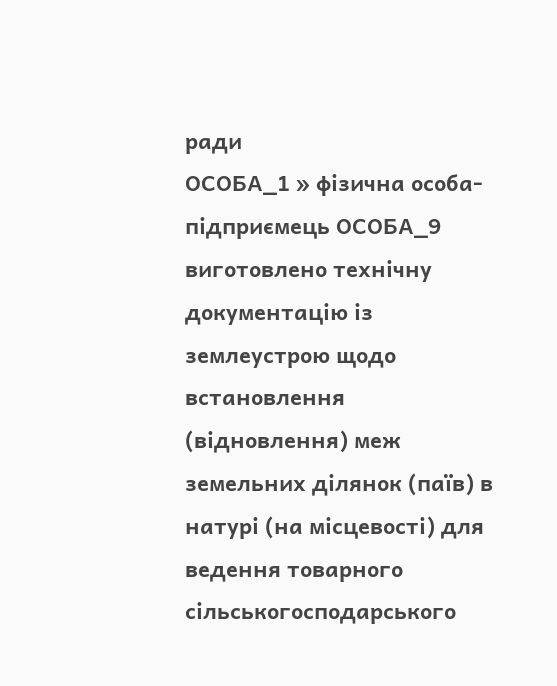ради
ОСОБА_1 » фізична особа-підприємець ОСОБА_9 виготовлено технічну документацію із землеустрою щодо встановлення (відновлення) меж земельних ділянок (паїв) в натурі (на місцевості) для ведення товарного сільськогосподарського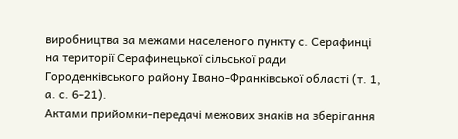виробництва за межами населеного пункту с. Серафинці на території Серафинецької сільської ради Городенківського району Івано-Франківської області (т. 1, а. с. 6-21).
Актами прийомки-передачі межових знаків на зберігання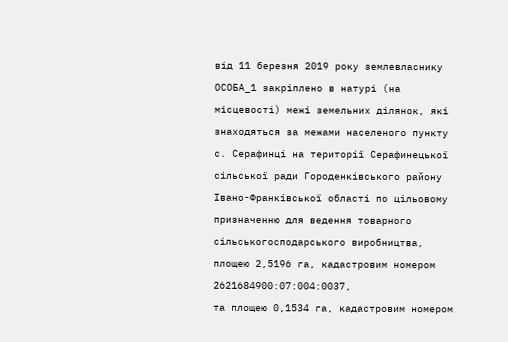від 11 березня 2019 року землевласнику ОСОБА_1 закріплено в натурі (на місцевості) межі земельних ділянок, які знаходяться за межами населеного пункту с. Серафинці на території Серафинецької сільської ради Городенківського району Івано-Франківської області по цільовому призначенню для ведення товарного сільськогосподарського виробництва, площею 2,5196 га, кадастровим номером 2621684900:07:004:0037,
та площею 0,1534 га, кадастровим номером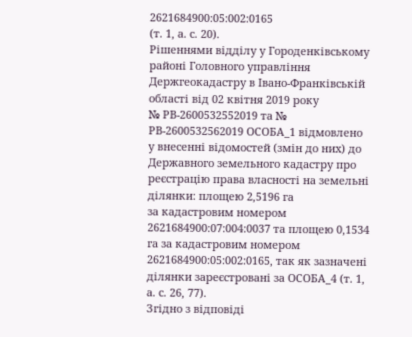2621684900:05:002:0165
(т. 1, а. с. 20).
Рішеннями відділу у Городенківському районі Головного управління Держгеокадастру в Івано-Франківській області від 02 квітня 2019 року
№ РВ-2600532552019 та № РВ-2600532562019 ОСОБА_1 відмовлено
у внесенні відомостей (змін до них) до Державного земельного кадастру про реєстрацію права власності на земельні ділянки: площею 2,5196 га
за кадастровим номером 2621684900:07:004:0037 та площею 0,1534 га за кадастровим номером 2621684900:05:002:0165, так як зазначені ділянки зареєстровані за ОСОБА_4 (т. 1, а. с. 26, 77).
Згідно з відповіді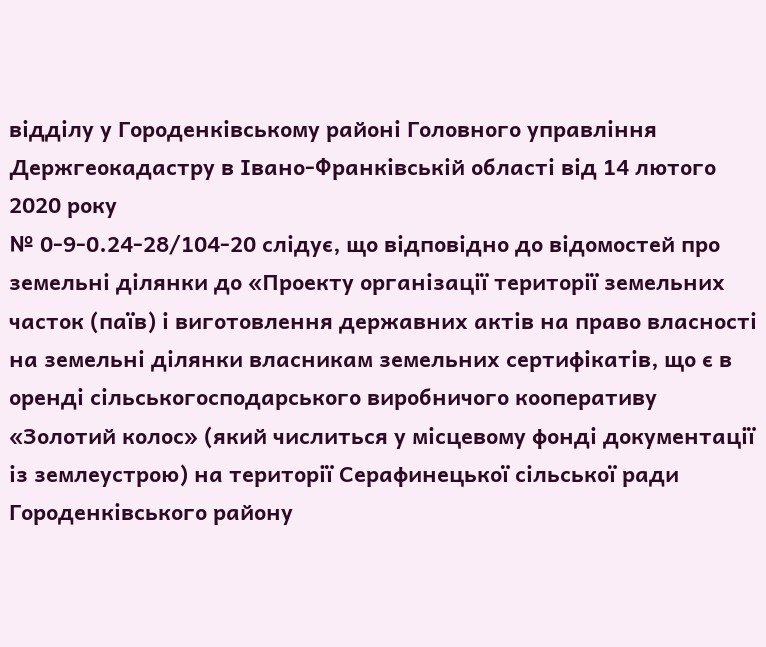відділу у Городенківському районі Головного управління Держгеокадастру в Івано-Франківській області від 14 лютого 2020 року
№ 0-9-0.24-28/104-20 слідує, що відповідно до відомостей про земельні ділянки до «Проекту організації території земельних часток (паїв) і виготовлення державних актів на право власності на земельні ділянки власникам земельних сертифікатів, що є в оренді сільськогосподарського виробничого кооперативу «Золотий колос» (який числиться у місцевому фонді документації із землеустрою) на території Серафинецької сільської ради Городенківського району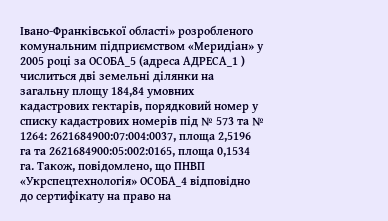Івано-Франківської області» розробленого комунальним підприємством «Меридіан» у 2005 році за ОСОБА_5 (адреса АДРЕСА_1 ) числиться дві земельні ділянки на загальну площу 184,84 умовних кадастрових гектарів, порядковий номер у списку кадастрових номерів під № 573 та № 1264: 2621684900:07:004:0037, площа 2,5196 га та 2621684900:05:002:0165, площа 0,1534 га. Також, повідомлено, що ПНВП «Укрспецтехнологія» ОСОБА_4 відповідно до сертифікату на право на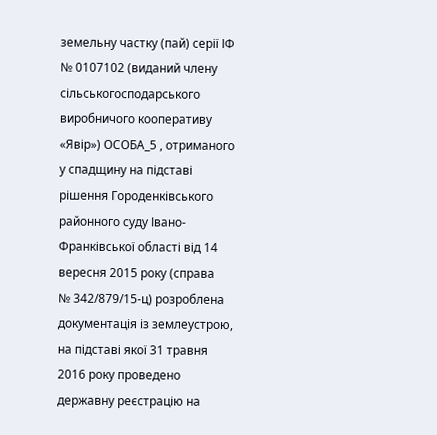земельну частку (пай) серії ІФ № 0107102 (виданий члену сільськогосподарського виробничого кооперативу «Явір») ОСОБА_5 , отриманого у спадщину на підставі рішення Городенківського районного суду Івано-Франківської області від 14 вересня 2015 року (справа
№ 342/879/15-ц) розроблена документація із землеустрою, на підставі якої 31 травня 2016 року проведено державну реєстрацію на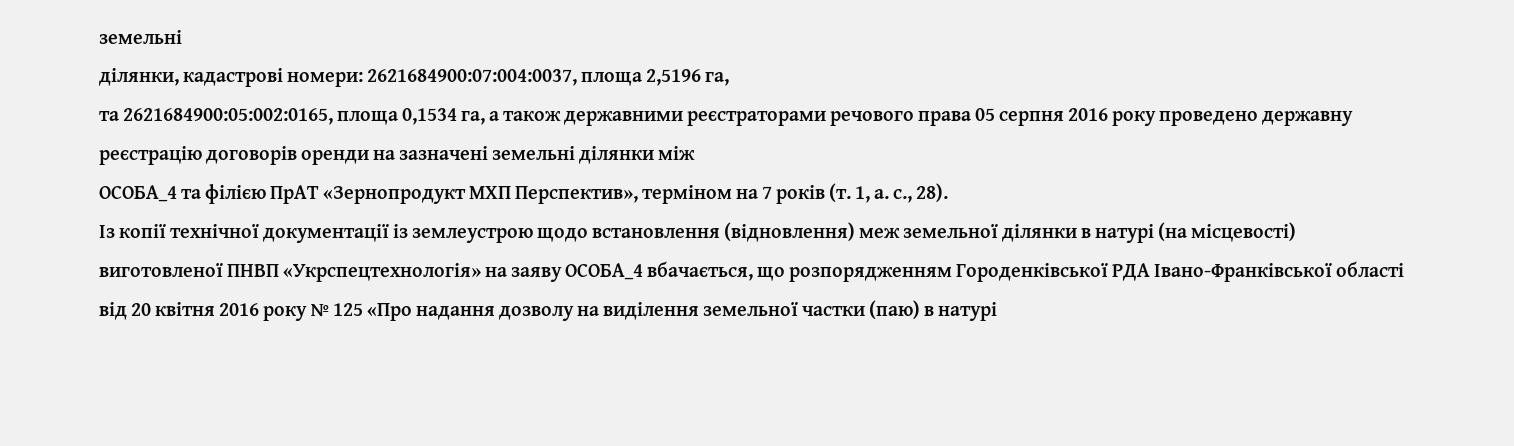земельні
ділянки, кадастрові номери: 2621684900:07:004:0037, площа 2,5196 га,
та 2621684900:05:002:0165, площа 0,1534 га, а також державними реєстраторами речового права 05 серпня 2016 року проведено державну реєстрацію договорів оренди на зазначені земельні ділянки між
ОСОБА_4 та філією ПрАТ «Зернопродукт МХП Перспектив», терміном на 7 років (т. 1, а. с., 28).
Із копії технічної документації із землеустрою щодо встановлення (відновлення) меж земельної ділянки в натурі (на місцевості) виготовленої ПНВП «Укрспецтехнологія» на заяву ОСОБА_4 вбачається, що розпорядженням Городенківської РДА Івано-Франківської області
від 20 квітня 2016 року № 125 «Про надання дозволу на виділення земельної частки (паю) в натурі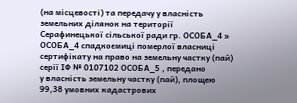(на місцевості) та передачу у власність земельних ділянок на території Серафинецької сільської ради гр. ОСОБА_4 » ОСОБА_4 спадкоємиці померлої власниці сертифікату на право на земельну частку (пай) серії ІФ № 0107102 ОСОБА_5 , передано
у власність земельну частку (пай), площею 99,38 умовних кадастрових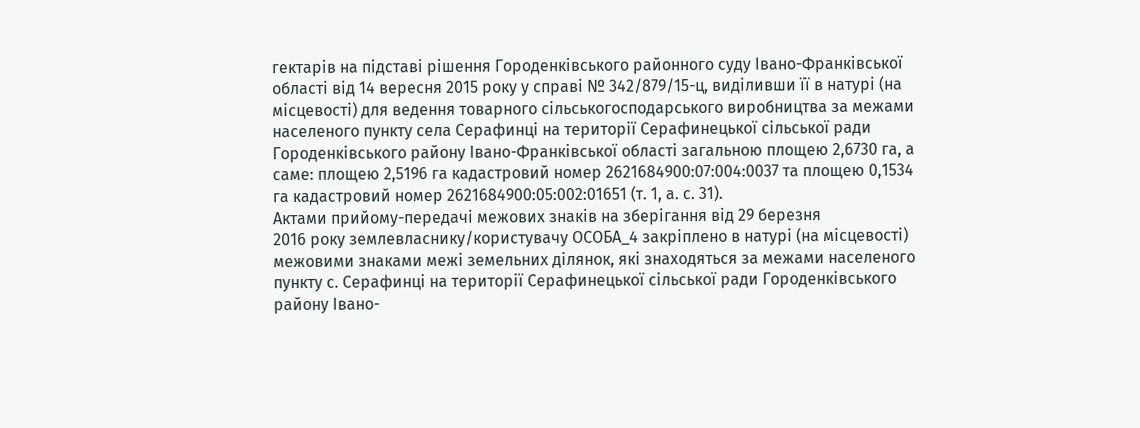гектарів на підставі рішення Городенківського районного суду Івано-Франківської області від 14 вересня 2015 року у справі № 342/879/15-ц, виділивши її в натурі (на місцевості) для ведення товарного сільськогосподарського виробництва за межами населеного пункту села Серафинці на території Серафинецької сільської ради Городенківського району Івано-Франківської області загальною площею 2,6730 га, а саме: площею 2,5196 га кадастровий номер 2621684900:07:004:0037 та площею 0,1534 га кадастровий номер 2621684900:05:002:01651 (т. 1, а. с. 31).
Актами прийому-передачі межових знаків на зберігання від 29 березня
2016 року землевласнику/користувачу ОСОБА_4 закріплено в натурі (на місцевості) межовими знаками межі земельних ділянок, які знаходяться за межами населеного пункту с. Серафинці на території Серафинецької сільської ради Городенківського району Івано-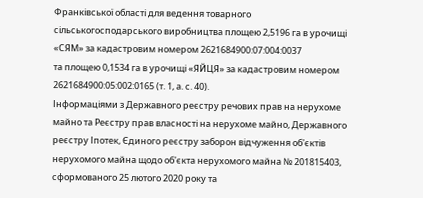Франківської області для ведення товарного сільськогосподарського виробництва площею 2,5196 га в урочищі «СЯМ» за кадастровим номером 2621684900:07:004:0037
та площею 0,1534 га в урочищі «ЯЙЦЯ» за кадастровим номером 2621684900:05:002:0165 (т. 1, а. с. 40).
Інформаціями з Державного реєстру речових прав на нерухоме майно та Реєстру прав власності на нерухоме майно, Державного реєстру Іпотек, Єдиного реєстру заборон відчуження об'єктів нерухомого майна щодо об'єкта нерухомого майна № 201815403, сформованого 25 лютого 2020 року та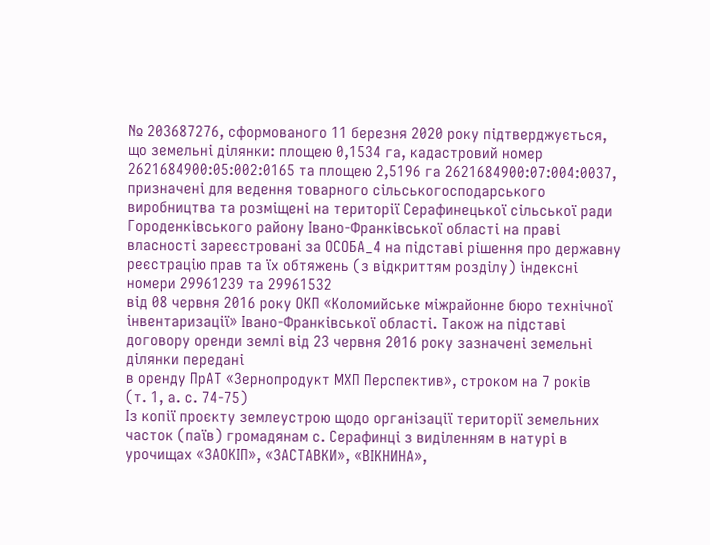№ 203687276, сформованого 11 березня 2020 року підтверджується,
що земельні ділянки: площею 0,1534 га, кадастровий номер 2621684900:05:002:0165 та площею 2,5196 га 2621684900:07:004:0037, призначені для ведення товарного сільськогосподарського виробництва та розміщені на території Серафинецької сільської ради Городенківського району Івано-Франківської області на праві власності зареєстровані за ОСОБА_4 на підставі рішення про державну реєстрацію прав та їх обтяжень (з відкриттям розділу) індексні номери 29961239 та 29961532
від 08 червня 2016 року ОКП «Коломийське міжрайонне бюро технічної інвентаризації» Івано-Франківської області. Також на підставі договору оренди землі від 23 червня 2016 року зазначені земельні ділянки передані
в оренду ПрАТ «Зернопродукт МХП Перспектив», строком на 7 років
(т. 1, а. с. 74-75)
Із копії проєкту землеустрою щодо організації території земельних часток (паїв) громадянам с. Серафинці з виділенням в натурі в урочищах «ЗАОКІП», «ЗАСТАВКИ», «ВІКНИНА»,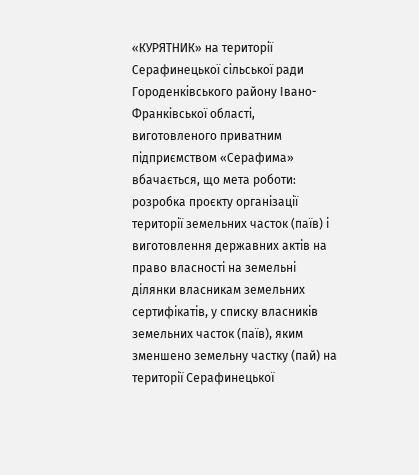«КУРЯТНИК» на території Серафинецької сільської ради Городенківського району Івано-Франківської області, виготовленого приватним підприємством «Серафима» вбачається, що мета роботи: розробка проєкту організації території земельних часток (паїв) і виготовлення державних актів на право власності на земельні ділянки власникам земельних сертифікатів, у списку власників земельних часток (паїв), яким зменшено земельну частку (пай) на території Серафинецької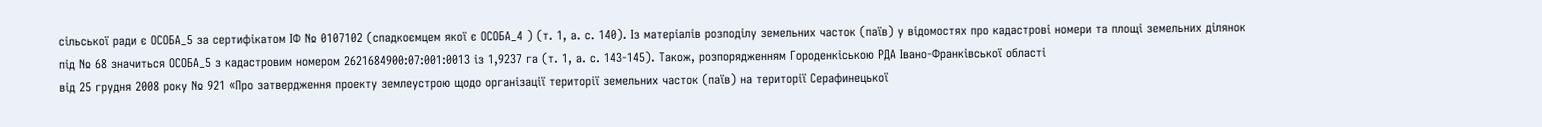сільської ради є ОСОБА_5 за сертифікатом ІФ № 0107102 (спадкоємцем якої є ОСОБА_4 ) (т. 1, а. с. 140). Із матеріалів розподілу земельних часток (паїв) у відомостях про кадастрові номери та площі земельних ділянок під № 68 значиться ОСОБА_5 з кадастровим номером 2621684900:07:001:0013 із 1,9237 га (т. 1, а. с. 143-145). Також, розпорядженням Городенкіською РДА Івано-Франківської області
від 25 грудня 2008 року № 921 «Про затвердження проекту землеустрою щодо організації території земельних часток (паїв) на території Серафинецької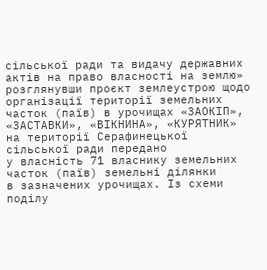сільської ради та видачу державних актів на право власності на землю» розглянувши проєкт землеустрою щодо організації території земельних часток (паїв) в урочищах «ЗАОКІП», «ЗАСТАВКИ», «ВІКНИНА», «КУРЯТНИК» на території Серафинецької сільської ради передано
у власність 71 власнику земельних часток (паїв) земельні ділянки
в зазначених урочищах. Із схеми поділу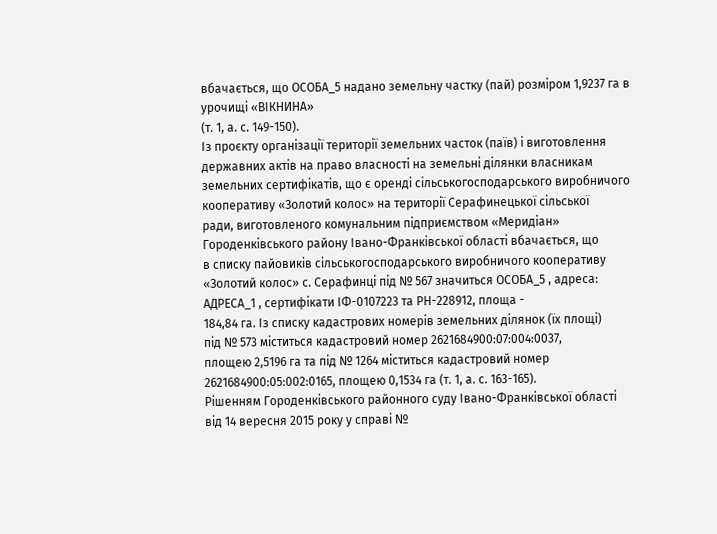вбачається, що ОСОБА_5 надано земельну частку (пай) розміром 1,9237 га в урочищі «ВІКНИНА»
(т. 1, а. с. 149-150).
Із проєкту організації території земельних часток (паїв) і виготовлення державних актів на право власності на земельні ділянки власникам земельних сертифікатів, що є оренді сільськогосподарського виробничого кооперативу «Золотий колос» на території Серафинецької сільської
ради, виготовленого комунальним підприємством «Меридіан» Городенківського району Івано-Франківської області вбачається, що
в списку пайовиків сільськогосподарського виробничого кооперативу «Золотий колос» с. Серафинці під № 567 значиться ОСОБА_5 , адреса:
АДРЕСА_1 , сертифікати ІФ-0107223 та РН-228912, площа -
184,84 га. Із списку кадастрових номерів земельних ділянок (їх площі)
під № 573 міститься кадастровий номер 2621684900:07:004:0037,
площею 2,5196 га та під № 1264 міститься кадастровий номер 2621684900:05:002:0165, площею 0,1534 га (т. 1, а. с. 163-165).
Рішенням Городенківського районного суду Івано-Франківської області
від 14 вересня 2015 року у справі №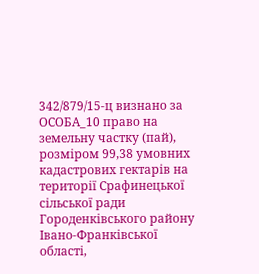342/879/15-ц визнано за ОСОБА_10 право на земельну частку (пай), розміром 99,38 умовних кадастрових гектарів на території Срафинецької сільської ради Городенківського району Івано-Франківської області,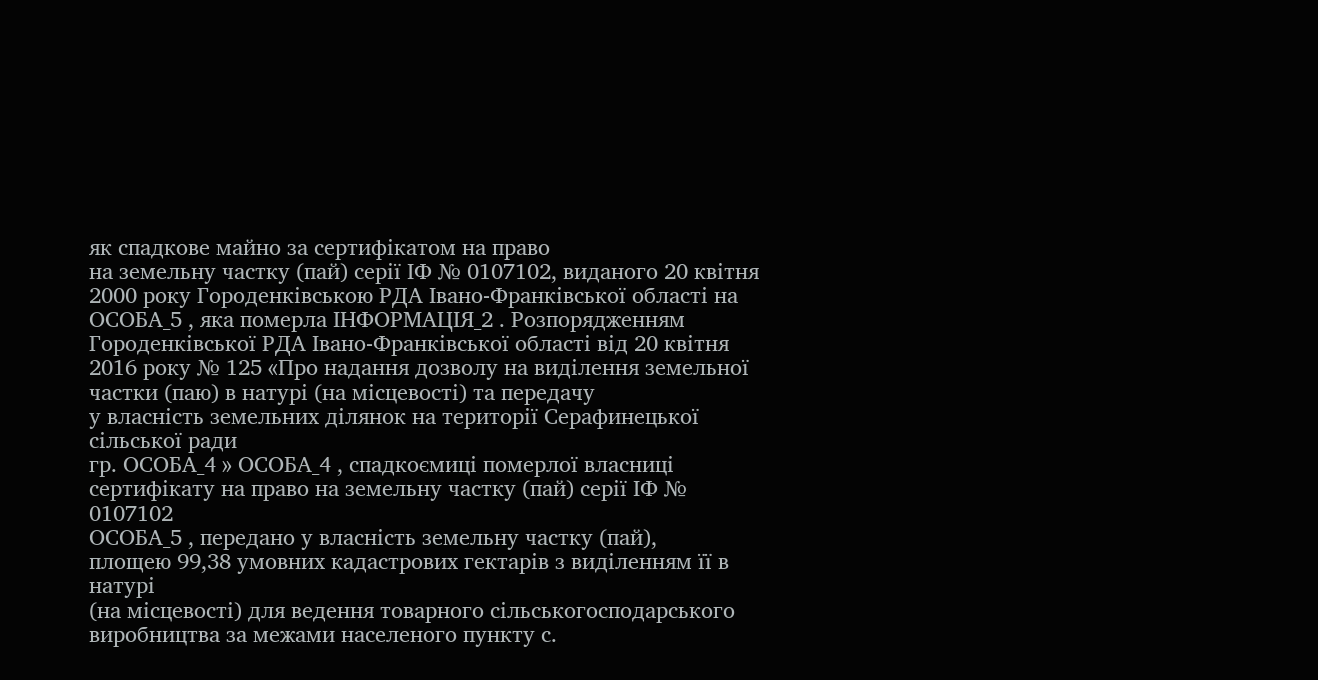як спадкове майно за сертифікатом на право
на земельну частку (пай) серії ІФ № 0107102, виданого 20 квітня 2000 року Городенківською РДА Івано-Франківської області на ОСОБА_5 , яка померла ІНФОРМАЦІЯ_2 . Розпорядженням Городенківської РДА Івано-Франківської області від 20 квітня 2016 року № 125 «Про надання дозволу на виділення земельної частки (паю) в натурі (на місцевості) та передачу
у власність земельних ділянок на території Серафинецької сільської ради
гр. ОСОБА_4 » ОСОБА_4 , спадкоємиці померлої власниці сертифікату на право на земельну частку (пай) серії ІФ № 0107102
ОСОБА_5 , передано у власність земельну частку (пай),
площею 99,38 умовних кадастрових гектарів з виділенням її в натурі
(на місцевості) для ведення товарного сільськогосподарського виробництва за межами населеного пункту с.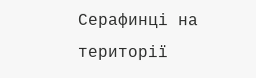Серафинці на території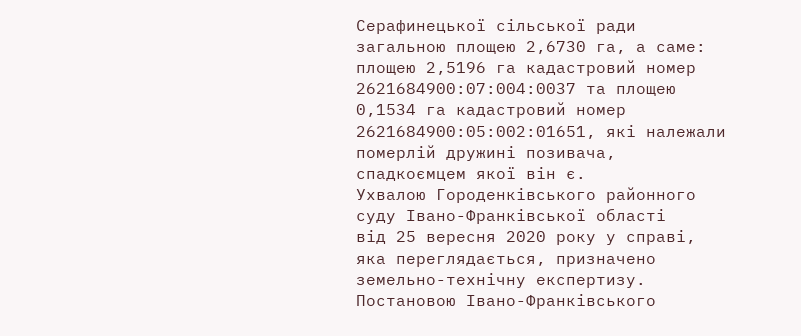Серафинецької сільської ради загальною площею 2,6730 га, а саме: площею 2,5196 га кадастровий номер 2621684900:07:004:0037 та площею 0,1534 га кадастровий номер 2621684900:05:002:01651, які належали померлій дружині позивача, спадкоємцем якої він є.
Ухвалою Городенківського районного суду Івано-Франківської області
від 25 вересня 2020 року у справі, яка переглядається, призначено земельно-технічну експертизу. Постановою Івано-Франківського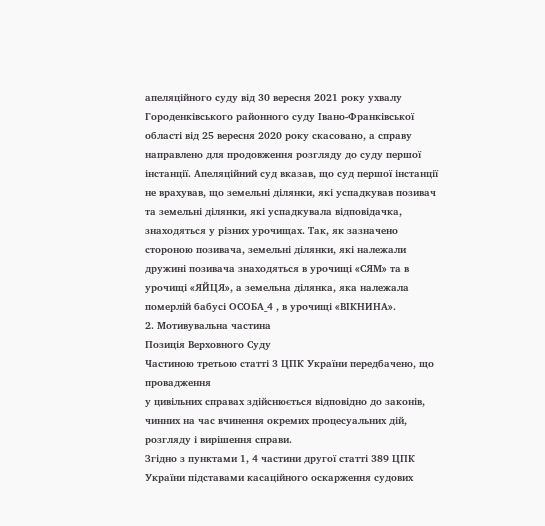апеляційного суду від 30 вересня 2021 року ухвалу Городенківського районного суду Івано-Франківської області від 25 вересня 2020 року скасовано, а справу направлено для продовження розгляду до суду першої інстанції. Апеляційний суд вказав, що суд першої інстанції не врахував, що земельні ділянки, які успадкував позивач та земельні ділянки, які успадкувала відповідачка, знаходяться у різних урочищах. Так, як зазначено стороною позивача, земельні ділянки, які належали дружині позивача знаходяться в урочищі «СЯМ» та в урочищі «ЯЙЦЯ», а земельна ділянка, яка належала померлій бабусі ОСОБА_4 , в урочищі «ВІКНИНА».
2. Мотивувальна частина
Позиція Верховного Суду
Частиною третьою статті 3 ЦПК України передбачено, що провадження
у цивільних справах здійснюється відповідно до законів, чинних на час вчинення окремих процесуальних дій, розгляду і вирішення справи.
Згідно з пунктами 1, 4 частини другої статті 389 ЦПК України підставами касаційного оскарження судових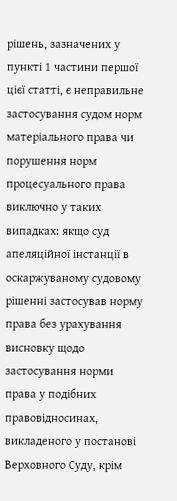рішень, зазначених у пункті 1 частини першої цієї статті, є неправильне застосування судом норм матеріального права чи порушення норм процесуального права виключно у таких випадках: якщо суд апеляційної інстанції в оскаржуваному судовому рішенні застосував норму права без урахування висновку щодо застосування норми права у подібних правовідносинах, викладеного у постанові Верховного Суду, крім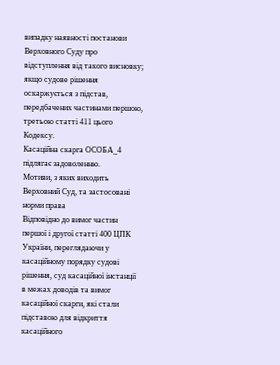випадку наявності постанови Верховного Суду про відступлення від такого висновку; якщо судове рішення оскаржується з підстав, передбачених частинами першою, третьою статті 411 цього Кодексу.
Касаційна скарга ОСОБА_4 підлягає задоволенню.
Мотиви, з яких виходить Верховний Суд, та застосовані норми права
Відповідно до вимог частин першої і другої статті 400 ЦПК України, переглядаючи у касаційному порядку судові рішення, суд касаційної інстанції в межах доводів та вимог касаційної скарги, які стали підставою для відкриття касаційного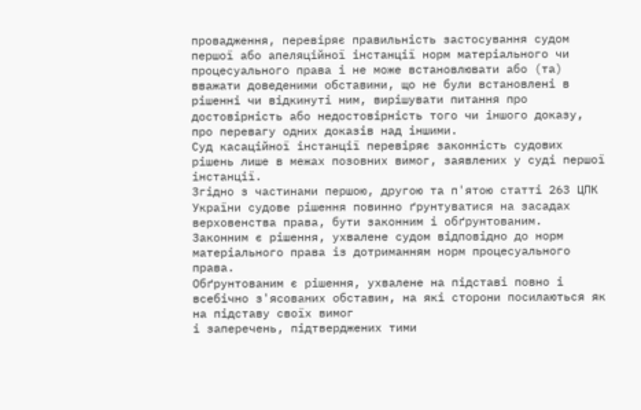провадження, перевіряє правильність застосування судом першої або апеляційної інстанції норм матеріального чи процесуального права і не може встановлювати або (та) вважати доведеними обставини, що не були встановлені в рішенні чи відкинуті ним, вирішувати питання про достовірність або недостовірність того чи іншого доказу, про перевагу одних доказів над іншими.
Суд касаційної інстанції перевіряє законність судових рішень лише в межах позовних вимог, заявлених у суді першої інстанції.
Згідно з частинами першою, другою та п'ятою статті 263 ЦПК України судове рішення повинно ґрунтуватися на засадах верховенства права, бути законним і обґрунтованим.
Законним є рішення, ухвалене судом відповідно до норм матеріального права із дотриманням норм процесуального права.
Обґрунтованим є рішення, ухвалене на підставі повно і всебічно з'ясованих обставин, на які сторони посилаються як на підставу своїх вимог
і заперечень, підтверджених тими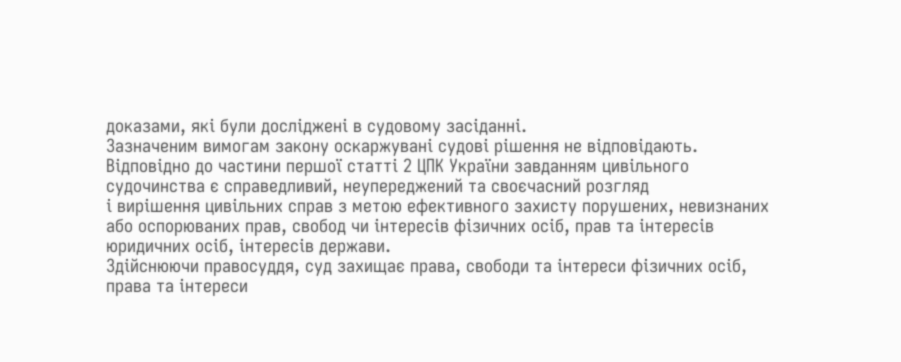доказами, які були досліджені в судовому засіданні.
Зазначеним вимогам закону оскаржувані судові рішення не відповідають.
Відповідно до частини першої статті 2 ЦПК України завданням цивільного судочинства є справедливий, неупереджений та своєчасний розгляд
і вирішення цивільних справ з метою ефективного захисту порушених, невизнаних або оспорюваних прав, свобод чи інтересів фізичних осіб, прав та інтересів юридичних осіб, інтересів держави.
Здійснюючи правосуддя, суд захищає права, свободи та інтереси фізичних осіб, права та інтереси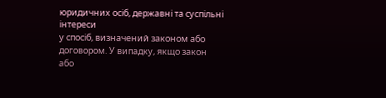юридичних осіб, державні та суспільні інтереси
у спосіб, визначений законом або договором. У випадку, якщо закон
або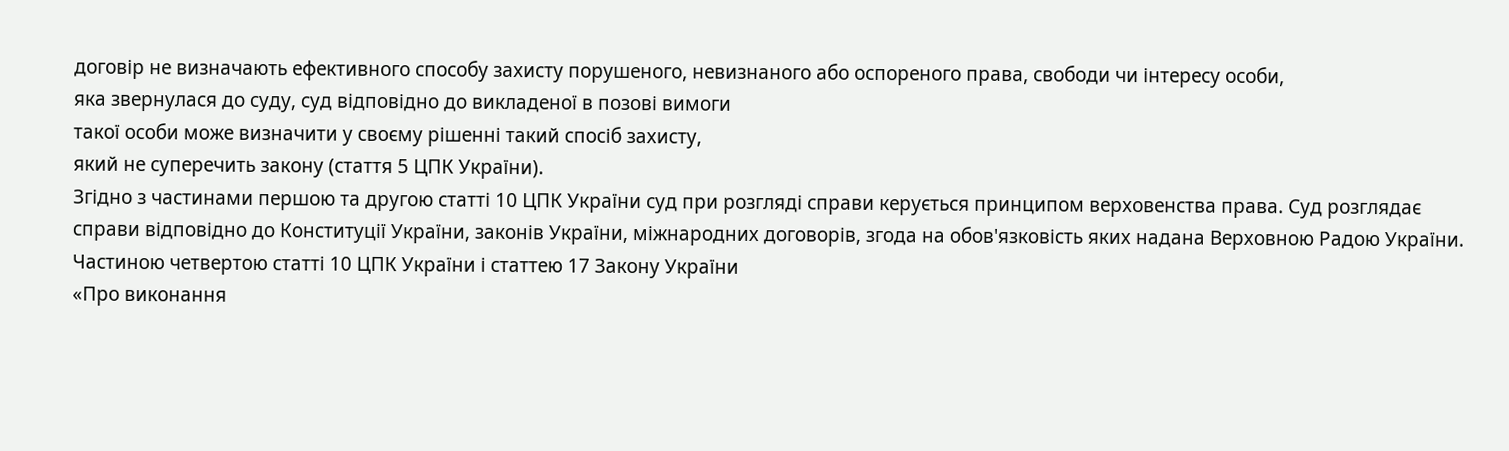договір не визначають ефективного способу захисту порушеного, невизнаного або оспореного права, свободи чи інтересу особи,
яка звернулася до суду, суд відповідно до викладеної в позові вимоги
такої особи може визначити у своєму рішенні такий спосіб захисту,
який не суперечить закону (стаття 5 ЦПК України).
Згідно з частинами першою та другою статті 10 ЦПК України суд при розгляді справи керується принципом верховенства права. Суд розглядає справи відповідно до Конституції України, законів України, міжнародних договорів, згода на обов'язковість яких надана Верховною Радою України.
Частиною четвертою статті 10 ЦПК України і статтею 17 Закону України
«Про виконання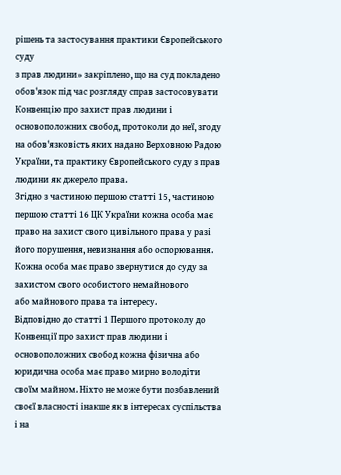рішень та застосування практики Європейського суду
з прав людини» закріплено, що на суд покладено обов'язок під час розгляду справ застосовувати Конвенцію про захист прав людини і основоположних свобод, протоколи до неї, згоду на обов'язковість яких надано Верховною Радою України, та практику Європейського суду з прав людини як джерело права.
Згідно з частиною першою статті 15, частиною першою статті 16 ЦК України кожна особа має право на захист свого цивільного права у разі його порушення, невизнання або оспорювання. Кожна особа має право звернутися до суду за захистом свого особистого немайнового
або майнового права та інтересу.
Відповідно до статті 1 Першого протоколу до Конвенції про захист прав людини і основоположних свобод кожна фізична або юридична особа має право мирно володіти своїм майном. Ніхто не може бути позбавлений своєї власності інакше як в інтересах суспільства і на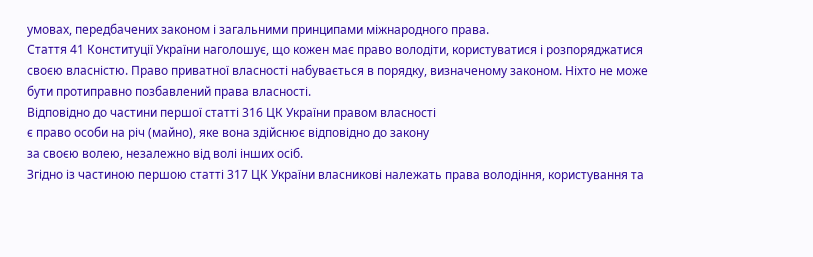умовах, передбачених законом і загальними принципами міжнародного права.
Стаття 41 Конституції України наголошує, що кожен має право володіти, користуватися і розпоряджатися своєю власністю. Право приватної власності набувається в порядку, визначеному законом. Ніхто не може бути протиправно позбавлений права власності.
Відповідно до частини першої статті 316 ЦК України правом власності
є право особи на річ (майно), яке вона здійснює відповідно до закону
за своєю волею, незалежно від волі інших осіб.
Згідно із частиною першою статті 317 ЦК України власникові належать права володіння, користування та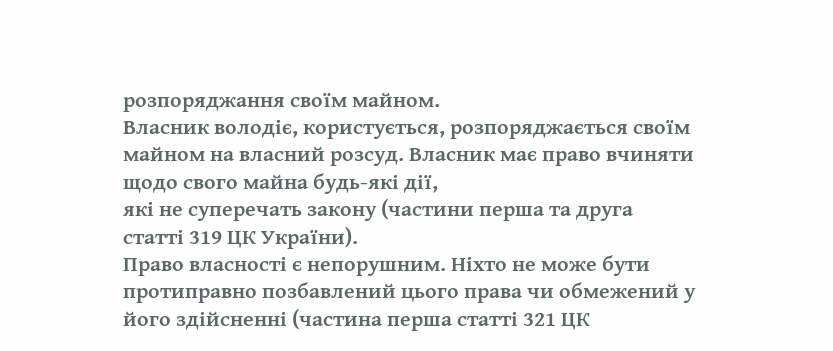розпоряджання своїм майном.
Власник володіє, користується, розпоряджається своїм майном на власний розсуд. Власник має право вчиняти щодо свого майна будь-які дії,
які не суперечать закону (частини перша та друга статті 319 ЦК України).
Право власності є непорушним. Ніхто не може бути протиправно позбавлений цього права чи обмежений у його здійсненні (частина перша статті 321 ЦК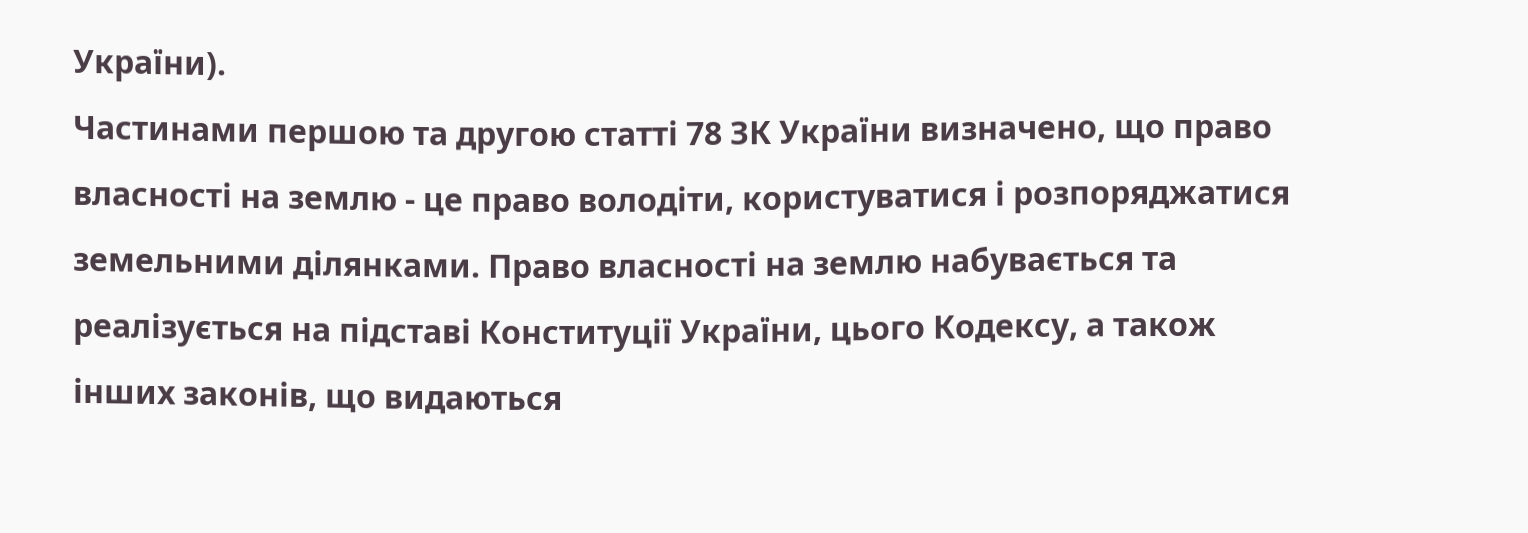України).
Частинами першою та другою статті 78 ЗК України визначено, що право власності на землю - це право володіти, користуватися і розпоряджатися земельними ділянками. Право власності на землю набувається та реалізується на підставі Конституції України, цього Кодексу, а також інших законів, що видаються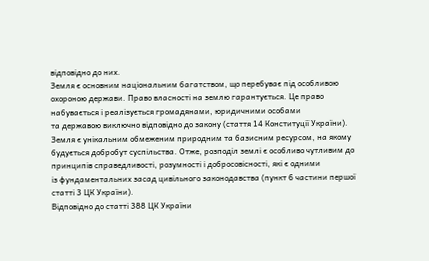відповідно до них.
Земля є основним національним багатством, що перебуває під особливою охороною держави. Право власності на землю гарантується. Це право набувається і реалізується громадянами, юридичними особами
та державою виключно відповідно до закону (стаття 14 Конституції України).
Земля є унікальним обмеженим природним та базисним ресурсом, на якому будується добробут суспільства. Отже, розподіл землі є особливо чутливим до принципів справедливості, розумності і добросовісності, які є одними
із фундаментальних засад цивільного законодавства (пункт 6 частини першої статті 3 ЦК України).
Відповідно до статті 388 ЦК України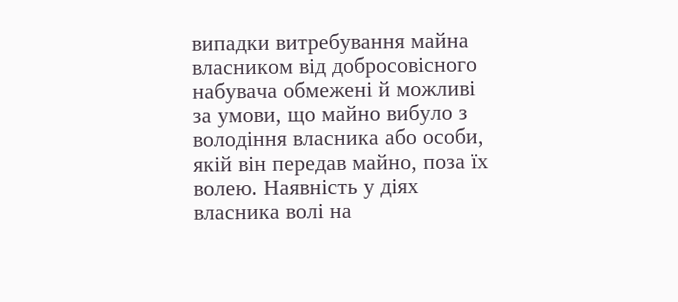випадки витребування майна власником від добросовісного набувача обмежені й можливі за умови, що майно вибуло з володіння власника або особи, якій він передав майно, поза їх волею. Наявність у діях власника волі на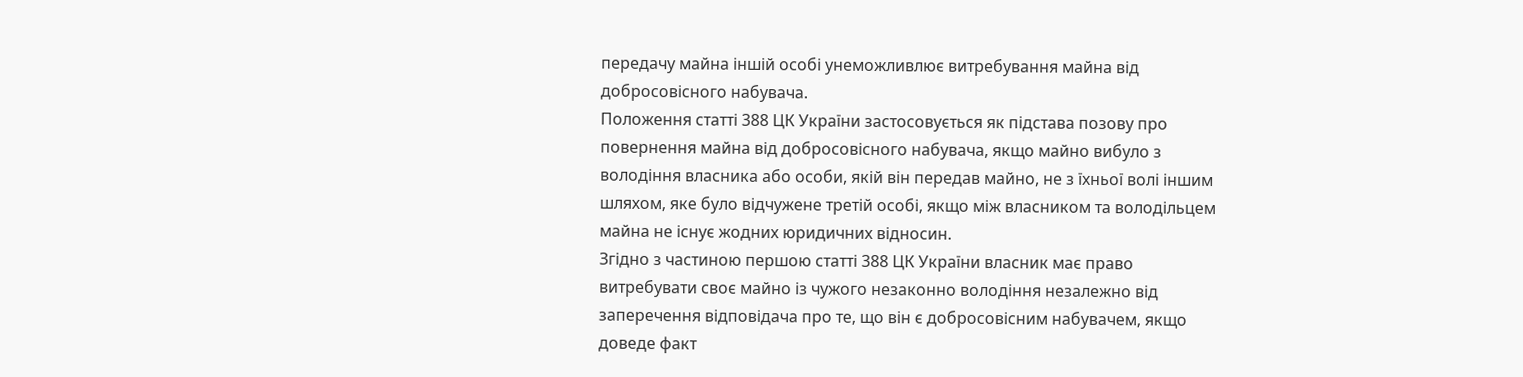передачу майна іншій особі унеможливлює витребування майна від добросовісного набувача.
Положення статті 388 ЦК України застосовується як підстава позову про повернення майна від добросовісного набувача, якщо майно вибуло з володіння власника або особи, якій він передав майно, не з їхньої волі іншим шляхом, яке було відчужене третій особі, якщо між власником та володільцем майна не існує жодних юридичних відносин.
Згідно з частиною першою статті 388 ЦК України власник має право витребувати своє майно із чужого незаконно володіння незалежно від заперечення відповідача про те, що він є добросовісним набувачем, якщо доведе факт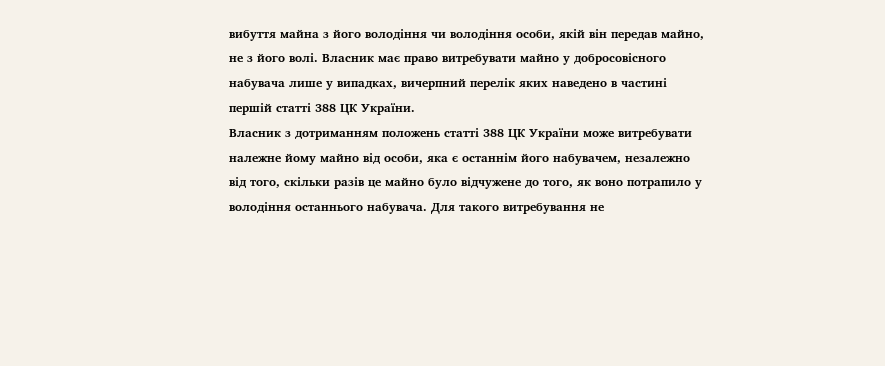вибуття майна з його володіння чи володіння особи, якій він передав майно, не з його волі. Власник має право витребувати майно у добросовісного набувача лише у випадках, вичерпний перелік яких наведено в частині першій статті 388 ЦК України.
Власник з дотриманням положень статті 388 ЦК України може витребувати належне йому майно від особи, яка є останнім його набувачем, незалежно від того, скільки разів це майно було відчужене до того, як воно потрапило у володіння останнього набувача. Для такого витребування не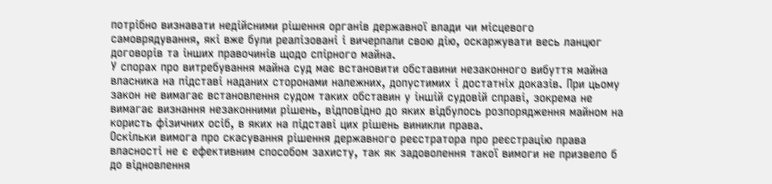потрібно визнавати недійсними рішення органів державної влади чи місцевого самоврядування, які вже були реалізовані і вичерпали свою дію, оскаржувати весь ланцюг договорів та інших правочинів щодо спірного майна.
У спорах про витребування майна суд має встановити обставини незаконного вибуття майна власника на підставі наданих сторонами належних, допустимих і достатніх доказів. При цьому закон не вимагає встановлення судом таких обставин у іншій судовій справі, зокрема не вимагає визнання незаконними рішень, відповідно до яких відбулось розпорядження майном на користь фізичних осіб, в яких на підставі цих рішень виникли права.
Оскільки вимога про скасування рішення державного реєстратора про реєстрацію права власності не є ефективним способом захисту, так як задоволення такої вимоги не призвело б до відновлення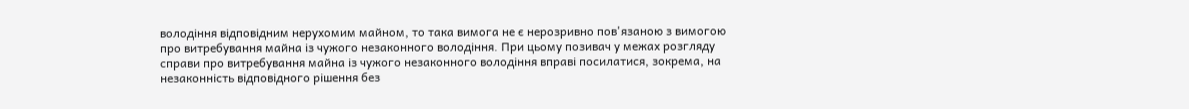володіння відповідним нерухомим майном, то така вимога не є нерозривно пов'язаною з вимогою про витребування майна із чужого незаконного володіння. При цьому позивач у межах розгляду справи про витребування майна із чужого незаконного володіння вправі посилатися, зокрема, на незаконність відповідного рішення без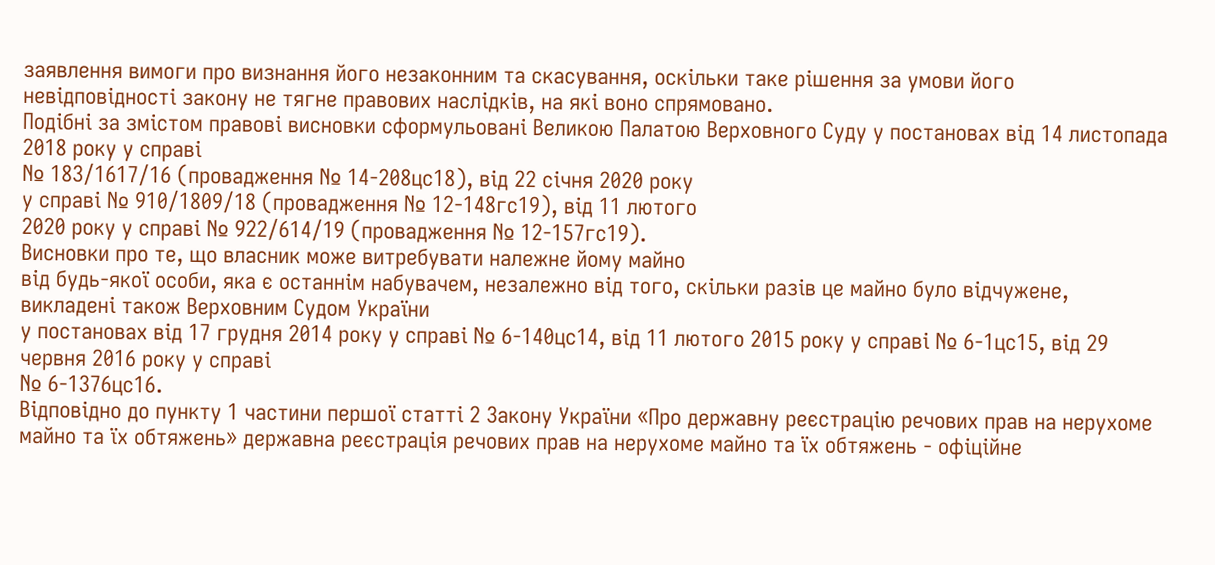заявлення вимоги про визнання його незаконним та скасування, оскільки таке рішення за умови його невідповідності закону не тягне правових наслідків, на які воно спрямовано.
Подібні за змістом правові висновки сформульовані Великою Палатою Верховного Суду у постановах від 14 листопада 2018 року у справі
№ 183/1617/16 (провадження № 14-208цс18), від 22 січня 2020 року
у справі № 910/1809/18 (провадження № 12-148гс19), від 11 лютого
2020 року у справі № 922/614/19 (провадження № 12-157гс19).
Висновки про те, що власник може витребувати належне йому майно
від будь-якої особи, яка є останнім набувачем, незалежно від того, скільки разів це майно було відчужене, викладені також Верховним Судом України
у постановах від 17 грудня 2014 року у справі № 6-140цс14, від 11 лютого 2015 року у справі № 6-1цс15, від 29 червня 2016 року у справі
№ 6-1376цс16.
Відповідно до пункту 1 частини першої статті 2 Закону України «Про державну реєстрацію речових прав на нерухоме майно та їх обтяжень» державна реєстрація речових прав на нерухоме майно та їх обтяжень - офіційне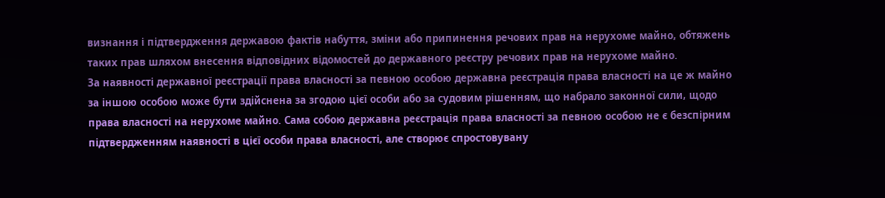визнання і підтвердження державою фактів набуття, зміни або припинення речових прав на нерухоме майно, обтяжень таких прав шляхом внесення відповідних відомостей до державного реєстру речових прав на нерухоме майно.
За наявності державної реєстрації права власності за певною особою державна реєстрація права власності на це ж майно за іншою особою може бути здійснена за згодою цієї особи або за судовим рішенням, що набрало законної сили, щодо права власності на нерухоме майно. Сама собою державна реєстрація права власності за певною особою не є безспірним підтвердженням наявності в цієї особи права власності, але створює спростовувану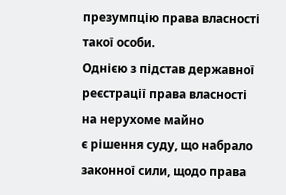презумпцію права власності такої особи.
Однією з підстав державної реєстрації права власності на нерухоме майно
є рішення суду, що набрало законної сили, щодо права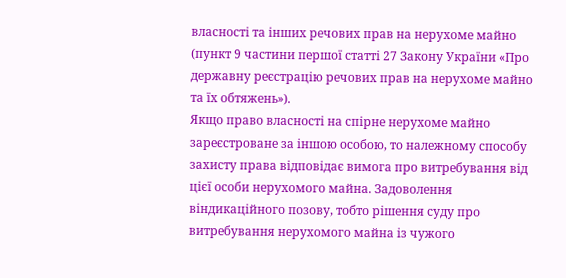власності та інших речових прав на нерухоме майно (пункт 9 частини першої статті 27 Закону України «Про державну реєстрацію речових прав на нерухоме майно та їх обтяжень»).
Якщо право власності на спірне нерухоме майно зареєстроване за іншою особою, то належному способу захисту права відповідає вимога про витребування від цієї особи нерухомого майна. Задоволення віндикаційного позову, тобто рішення суду про витребування нерухомого майна із чужого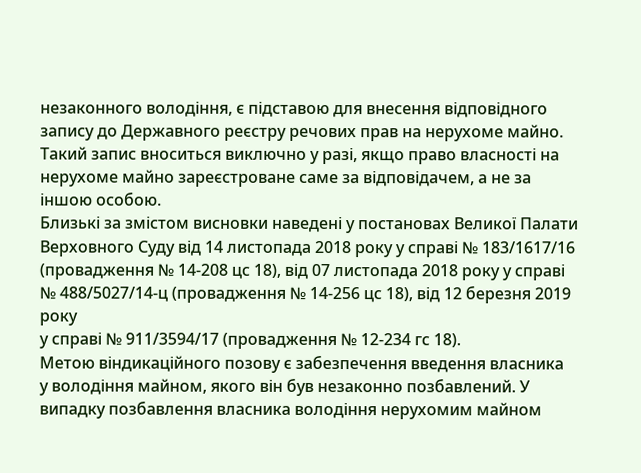незаконного володіння, є підставою для внесення відповідного запису до Державного реєстру речових прав на нерухоме майно. Такий запис вноситься виключно у разі, якщо право власності на нерухоме майно зареєстроване саме за відповідачем, а не за іншою особою.
Близькі за змістом висновки наведені у постановах Великої Палати Верховного Суду від 14 листопада 2018 року у справі № 183/1617/16 (провадження № 14-208 цс 18), від 07 листопада 2018 року у справі
№ 488/5027/14-ц (провадження № 14-256 цс 18), від 12 березня 2019 року
у справі № 911/3594/17 (провадження № 12-234 гс 18).
Метою віндикаційного позову є забезпечення введення власника
у володіння майном, якого він був незаконно позбавлений. У випадку позбавлення власника володіння нерухомим майном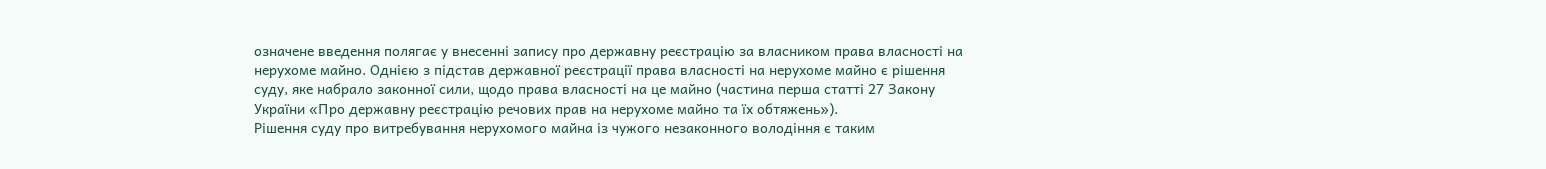означене введення полягає у внесенні запису про державну реєстрацію за власником права власності на нерухоме майно. Однією з підстав державної реєстрації права власності на нерухоме майно є рішення суду, яке набрало законної сили, щодо права власності на це майно (частина перша статті 27 Закону України «Про державну реєстрацію речових прав на нерухоме майно та їх обтяжень»).
Рішення суду про витребування нерухомого майна із чужого незаконного володіння є таким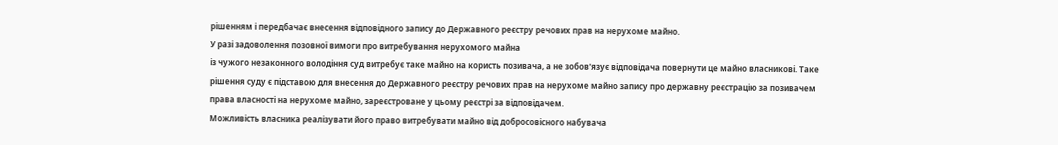рішенням і передбачає внесення відповідного запису до Державного реєстру речових прав на нерухоме майно.
У разі задоволення позовної вимоги про витребування нерухомого майна
із чужого незаконного володіння суд витребує таке майно на користь позивача, а не зобов'язує відповідача повернути це майно власникові. Таке рішення суду є підставою для внесення до Державного реєстру речових прав на нерухоме майно запису про державну реєстрацію за позивачем права власності на нерухоме майно, зареєстроване у цьому реєстрі за відповідачем.
Можливість власника реалізувати його право витребувати майно від добросовісного набувача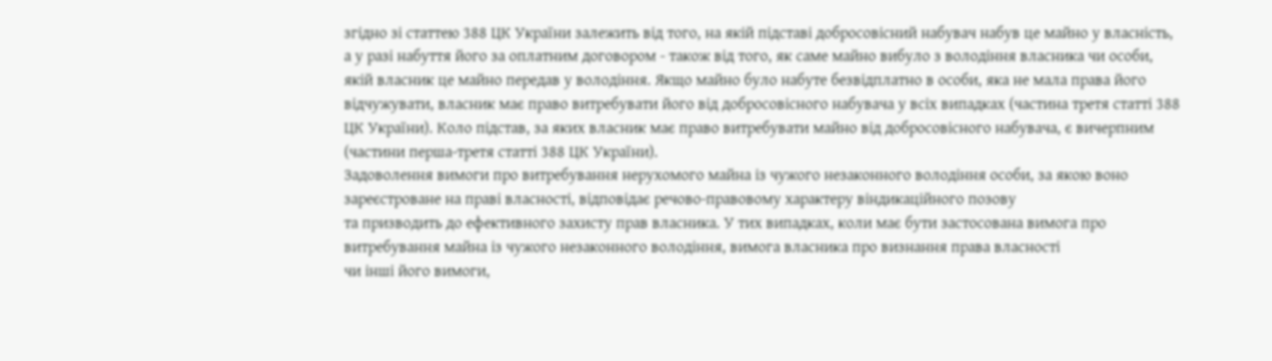згідно зі статтею 388 ЦК України залежить від того, на якій підставі добросовісний набувач набув це майно у власність,
а у разі набуття його за оплатним договором - також від того, як саме майно вибуло з володіння власника чи особи, якій власник це майно передав у володіння. Якщо майно було набуте безвідплатно в особи, яка не мала права його відчужувати, власник має право витребувати його від добросовісного набувача у всіх випадках (частина третя статті 388 ЦК України). Коло підстав, за яких власник має право витребувати майно від добросовісного набувача, є вичерпним (частини перша-третя статті 388 ЦК України).
Задоволення вимоги про витребування нерухомого майна із чужого незаконного володіння особи, за якою воно зареєстроване на праві власності, відповідає речово-правовому характеру віндикаційного позову
та призводить до ефективного захисту прав власника. У тих випадках, коли має бути застосована вимога про витребування майна із чужого незаконного володіння, вимога власника про визнання права власності
чи інші його вимоги,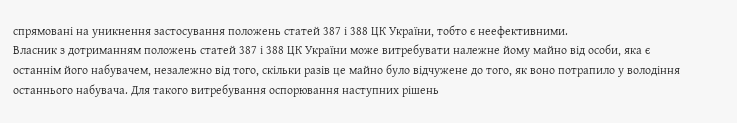спрямовані на уникнення застосування положень статей 387 і 388 ЦК України, тобто є неефективними.
Власник з дотриманням положень статей 387 і 388 ЦК України може витребувати належне йому майно від особи, яка є останнім його набувачем, незалежно від того, скільки разів це майно було відчужене до того, як воно потрапило у володіння останнього набувача. Для такого витребування оспорювання наступних рішень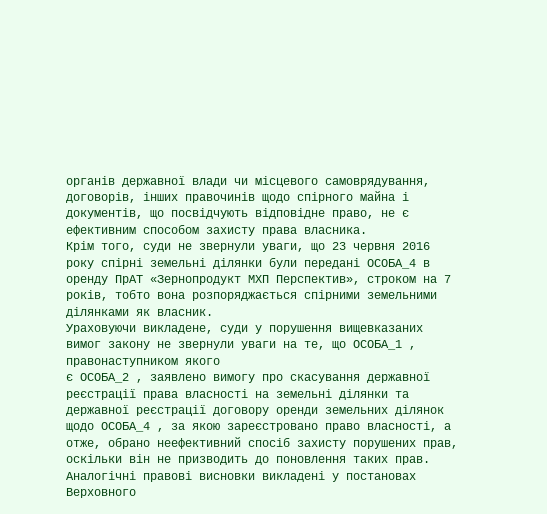органів державної влади чи місцевого самоврядування, договорів, інших правочинів щодо спірного майна і документів, що посвідчують відповідне право, не є ефективним способом захисту права власника.
Крім того, суди не звернули уваги, що 23 червня 2016 року спірні земельні ділянки були передані ОСОБА_4 в оренду ПрАТ «Зернопродукт МХП Перспектив», строком на 7 років, тобто вона розпоряджається спірними земельними ділянками як власник.
Ураховуючи викладене, суди у порушення вищевказаних вимог закону не звернули уваги на те, що ОСОБА_1 , правонаступником якого
є ОСОБА_2 , заявлено вимогу про скасування державної реєстрації права власності на земельні ділянки та державної реєстрації договору оренди земельних ділянок щодо ОСОБА_4 , за якою зареєстровано право власності, а отже, обрано неефективний спосіб захисту порушених прав, оскільки він не призводить до поновлення таких прав.
Аналогічні правові висновки викладені у постановах Верховного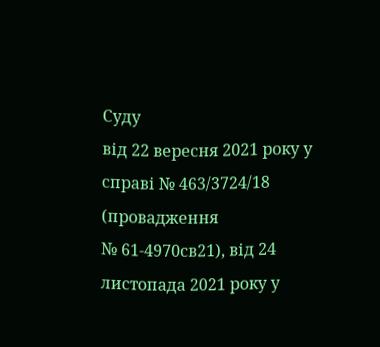Суду
від 22 вересня 2021 року у справі № 463/3724/18 (провадження
№ 61-4970св21), від 24 листопада 2021 року у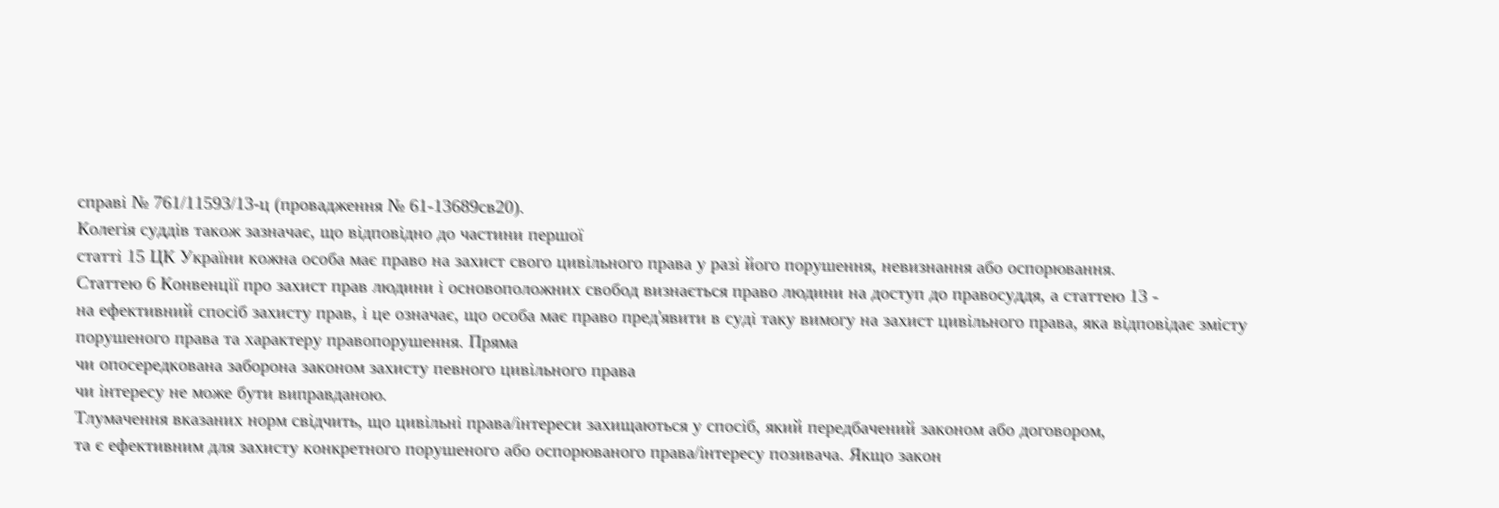справі № 761/11593/13-ц (провадження № 61-13689св20).
Колегія суддів також зазначає, що відповідно до частини першої
статті 15 ЦК України кожна особа має право на захист свого цивільного права у разі його порушення, невизнання або оспорювання.
Статтею 6 Конвенції про захист прав людини і основоположних свобод визнається право людини на доступ до правосуддя, а статтею 13 -
на ефективний спосіб захисту прав, і це означає, що особа має право пред'явити в суді таку вимогу на захист цивільного права, яка відповідає змісту порушеного права та характеру правопорушення. Пряма
чи опосередкована заборона законом захисту певного цивільного права
чи інтересу не може бути виправданою.
Тлумачення вказаних норм свідчить, що цивільні права/інтереси захищаються у спосіб, який передбачений законом або договором,
та є ефективним для захисту конкретного порушеного або оспорюваного права/інтересу позивача. Якщо закон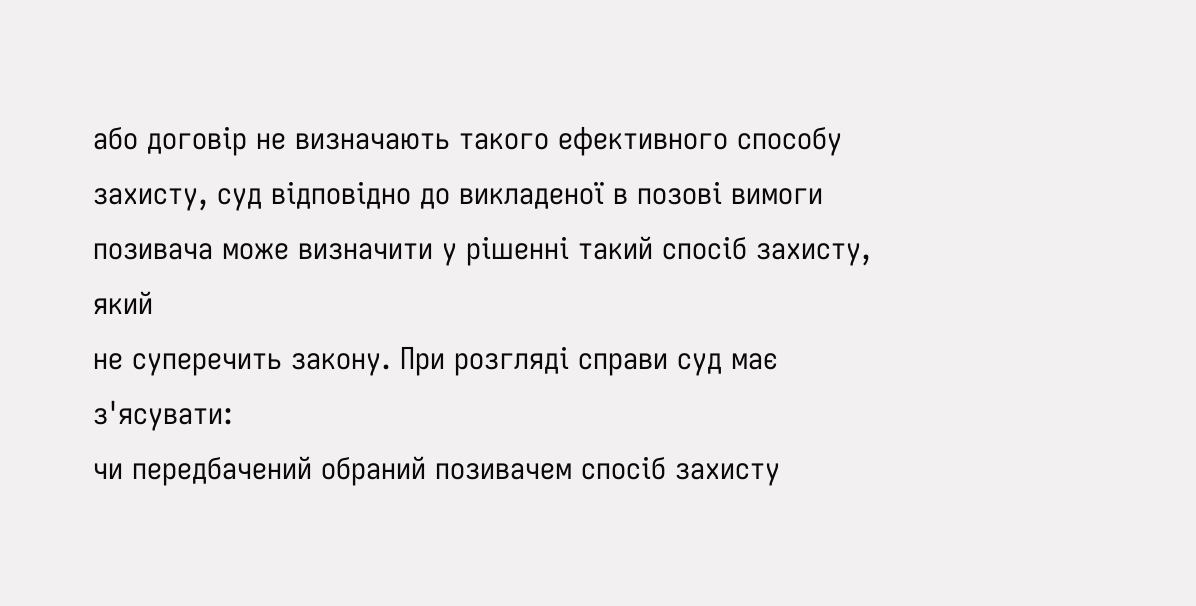або договір не визначають такого ефективного способу захисту, суд відповідно до викладеної в позові вимоги позивача може визначити у рішенні такий спосіб захисту, який
не суперечить закону. При розгляді справи суд має з'ясувати:
чи передбачений обраний позивачем спосіб захисту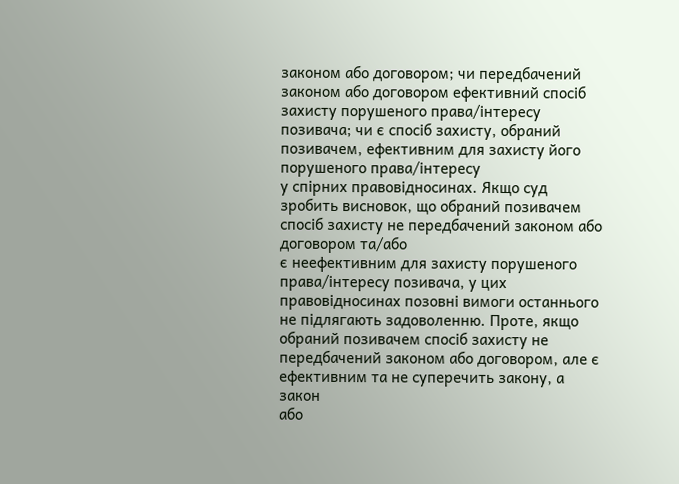законом або договором; чи передбачений законом або договором ефективний спосіб захисту порушеного права/інтересу позивача; чи є спосіб захисту, обраний позивачем, ефективним для захисту його порушеного права/інтересу
у спірних правовідносинах. Якщо суд зробить висновок, що обраний позивачем спосіб захисту не передбачений законом або договором та/або
є неефективним для захисту порушеного права/інтересу позивача, у цих правовідносинах позовні вимоги останнього не підлягають задоволенню. Проте, якщо обраний позивачем спосіб захисту не передбачений законом або договором, але є ефективним та не суперечить закону, а закон
або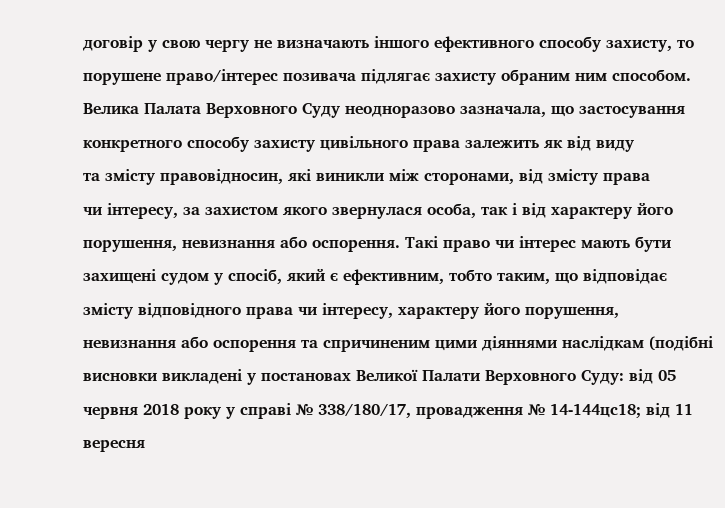договір у свою чергу не визначають іншого ефективного способу захисту, то порушене право/інтерес позивача підлягає захисту обраним ним способом.
Велика Палата Верховного Суду неодноразово зазначала, що застосування конкретного способу захисту цивільного права залежить як від виду
та змісту правовідносин, які виникли між сторонами, від змісту права
чи інтересу, за захистом якого звернулася особа, так і від характеру його порушення, невизнання або оспорення. Такі право чи інтерес мають бути захищені судом у спосіб, який є ефективним, тобто таким, що відповідає змісту відповідного права чи інтересу, характеру його порушення, невизнання або оспорення та спричиненим цими діяннями наслідкам (подібні висновки викладені у постановах Великої Палати Верховного Суду: від 05 червня 2018 року у справі № 338/180/17, провадження № 14-144цс18; від 11 вересня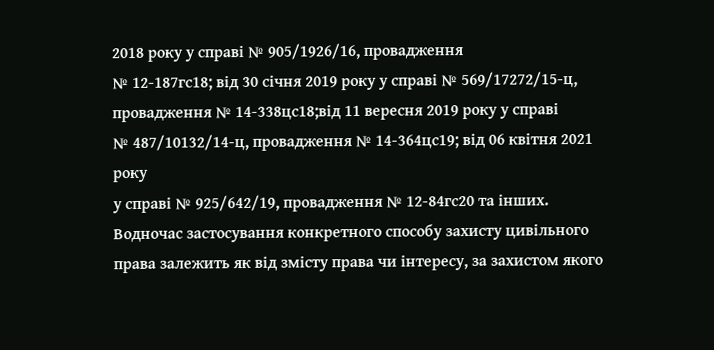2018 року у справі № 905/1926/16, провадження
№ 12-187гс18; від 30 січня 2019 року у справі № 569/17272/15-ц, провадження № 14-338цс18;від 11 вересня 2019 року у справі
№ 487/10132/14-ц, провадження № 14-364цс19; від 06 квітня 2021 року
у справі № 925/642/19, провадження № 12-84гс20 та інших.
Водночас застосування конкретного способу захисту цивільного права залежить як від змісту права чи інтересу, за захистом якого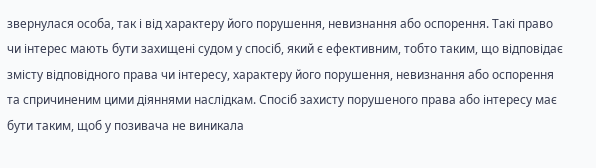звернулася особа, так і від характеру його порушення, невизнання або оспорення. Такі право чи інтерес мають бути захищені судом у спосіб, який є ефективним, тобто таким, що відповідає змісту відповідного права чи інтересу, характеру його порушення, невизнання або оспорення та спричиненим цими діяннями наслідкам. Спосіб захисту порушеного права або інтересу має бути таким, щоб у позивача не виникала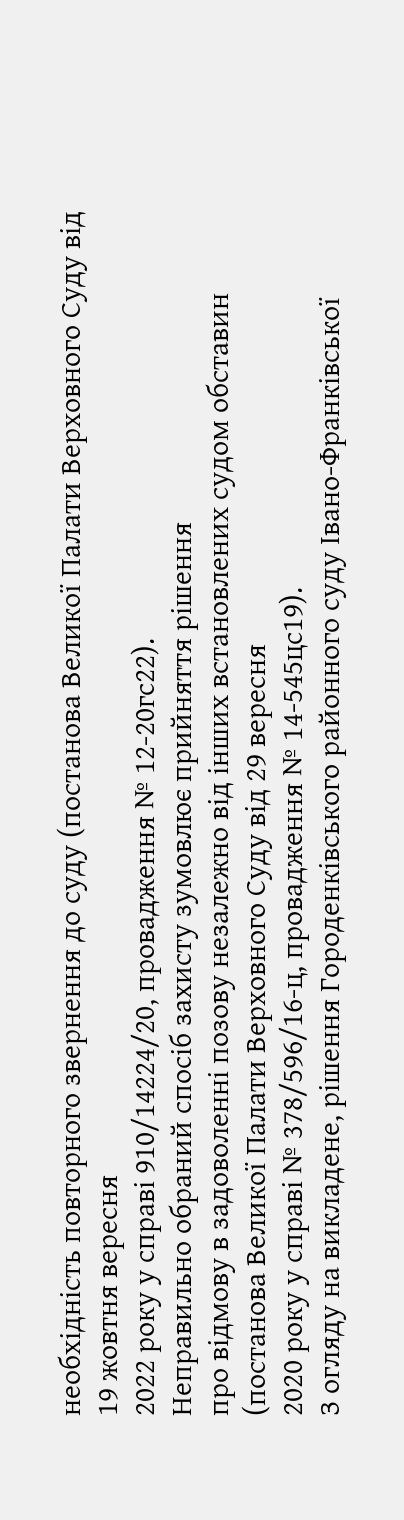необхідність повторного звернення до суду (постанова Великої Палати Верховного Суду від 19 жовтня вересня
2022 року у справі 910/14224/20, провадження № 12-20гс22).
Неправильно обраний спосіб захисту зумовлює прийняття рішення
про відмову в задоволенні позову незалежно від інших встановлених судом обставин (постанова Великої Палати Верховного Суду від 29 вересня
2020 року у справі № 378/596/16-ц, провадження № 14-545цс19).
З огляду на викладене, рішення Городенківського районного суду Івано-Франківської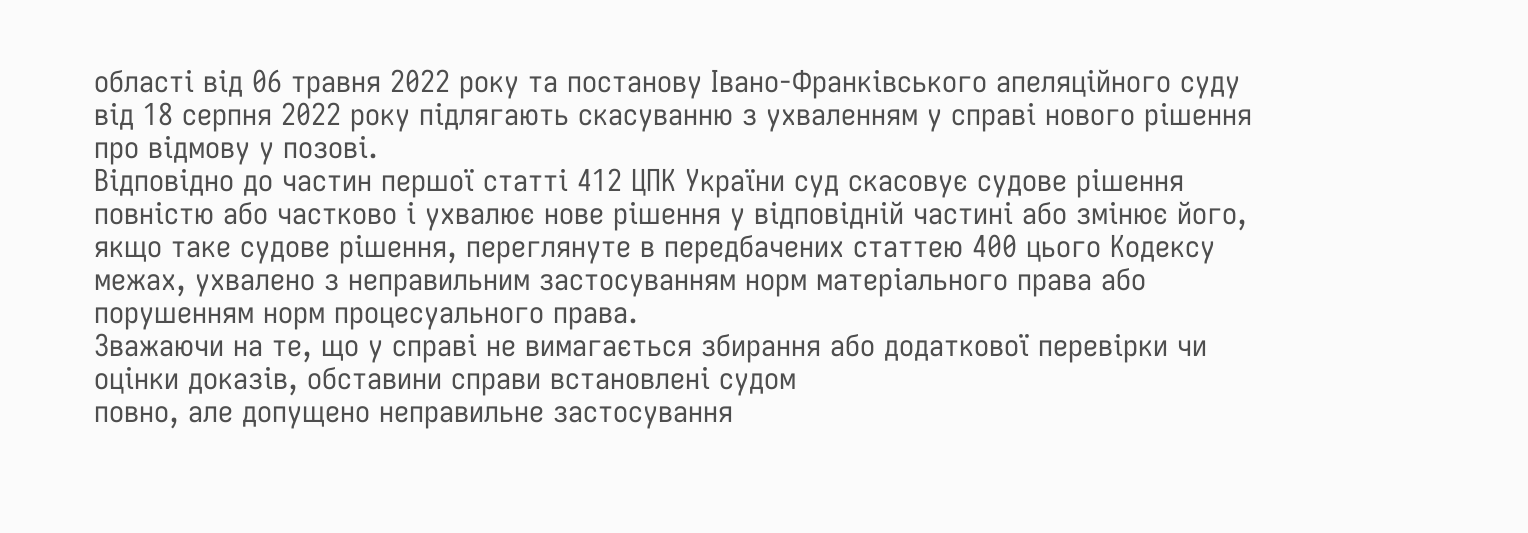області від 06 травня 2022 року та постанову Івано-Франківського апеляційного суду від 18 серпня 2022 року підлягають скасуванню з ухваленням у справі нового рішення про відмову у позові.
Відповідно до частин першої статті 412 ЦПК України суд скасовує судове рішення повністю або частково і ухвалює нове рішення у відповідній частині або змінює його, якщо таке судове рішення, переглянуте в передбачених статтею 400 цього Кодексу межах, ухвалено з неправильним застосуванням норм матеріального права або порушенням норм процесуального права.
Зважаючи на те, що у справі не вимагається збирання або додаткової перевірки чи оцінки доказів, обставини справи встановлені судом
повно, але допущено неправильне застосування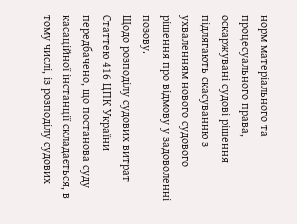норм матеріального та процесуального права, оскаржувані судові рішення підлягають скасуванню з ухваленням нового судового рішення про відмову у задоволенні позову.
Щодо розподілу судових витрат
Статтею 416 ЦПК України передбачено, що постанова суду касаційної інстанції складається, в тому числі, із розподілу судових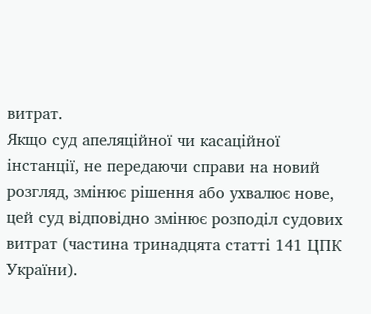витрат.
Якщо суд апеляційної чи касаційної інстанції, не передаючи справи на новий розгляд, змінює рішення або ухвалює нове, цей суд відповідно змінює розподіл судових витрат (частина тринадцята статті 141 ЦПК України).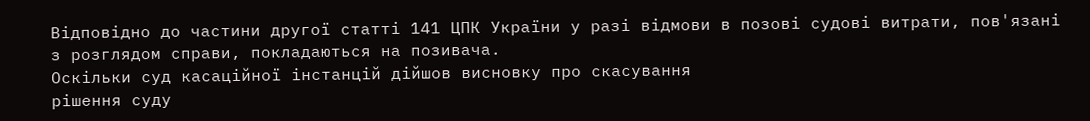Відповідно до частини другої статті 141 ЦПК України у разі відмови в позові судові витрати, пов'язані з розглядом справи, покладаються на позивача.
Оскільки суд касаційної інстанцій дійшов висновку про скасування
рішення суду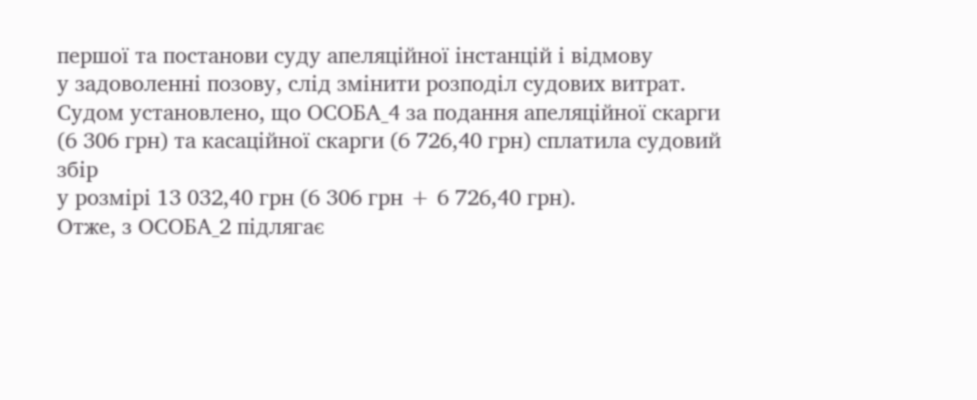першої та постанови суду апеляційної інстанцій і відмову
у задоволенні позову, слід змінити розподіл судових витрат.
Судом установлено, що ОСОБА_4 за подання апеляційної скарги
(6 306 грн) та касаційної скарги (6 726,40 грн) сплатила судовий збір
у розмірі 13 032,40 грн (6 306 грн + 6 726,40 грн).
Отже, з ОСОБА_2 підлягає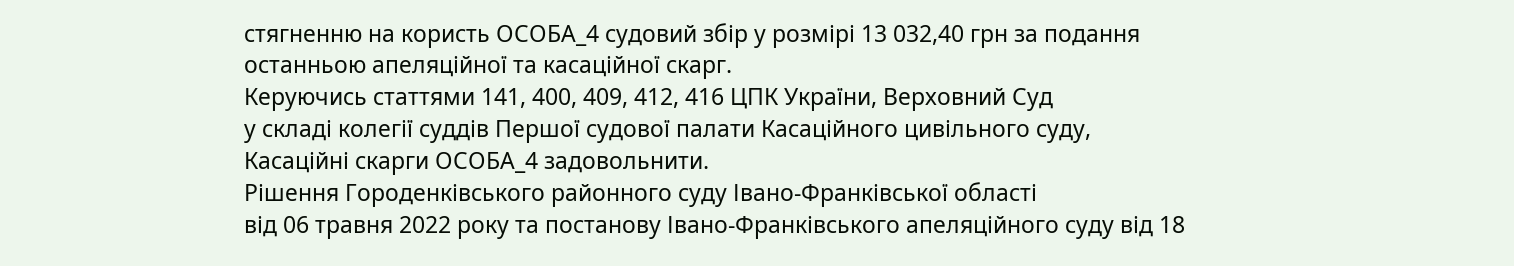стягненню на користь ОСОБА_4 судовий збір у розмірі 13 032,40 грн за подання останньою апеляційної та касаційної скарг.
Керуючись статтями 141, 400, 409, 412, 416 ЦПК України, Верховний Суд
у складі колегії суддів Першої судової палати Касаційного цивільного суду,
Касаційні скарги ОСОБА_4 задовольнити.
Рішення Городенківського районного суду Івано-Франківської області
від 06 травня 2022 року та постанову Івано-Франківського апеляційного суду від 18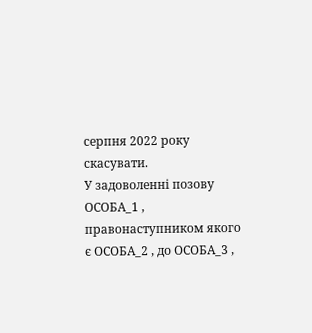серпня 2022 року скасувати.
У задоволенні позову ОСОБА_1 , правонаступником якого є ОСОБА_2 , до ОСОБА_3 ,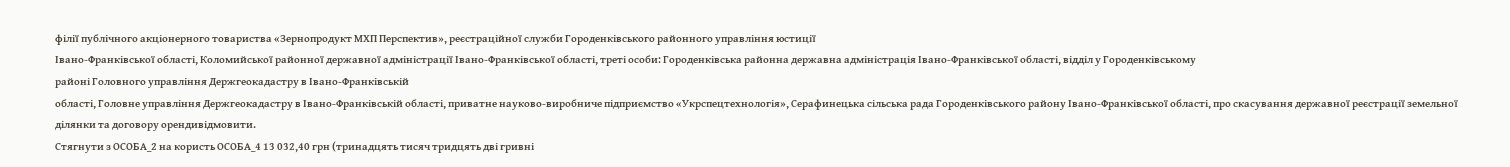філії публічного акціонерного товариства «Зернопродукт МХП Перспектив», реєстраційної служби Городенківського районного управління юстиції
Івано-Франківської області, Коломийської районної державної адміністрації Івано-Франківської області, треті особи: Городенківська районна державна адміністрація Івано-Франківської області, відділ у Городенківському
районі Головного управління Держгеокадастру в Івано-Франківській
області, Головне управління Держгеокадастру в Івано-Франківській області, приватне науково-виробниче підприємство «Укрспецтехнологія», Серафинецька сільська рада Городенківського району Івано-Франківської області, про скасування державної реєстрації земельної ділянки та договору орендивідмовити.
Стягнути з ОСОБА_2 на користь ОСОБА_4 13 032,40 грн (тринадцять тисяч тридцять дві гривні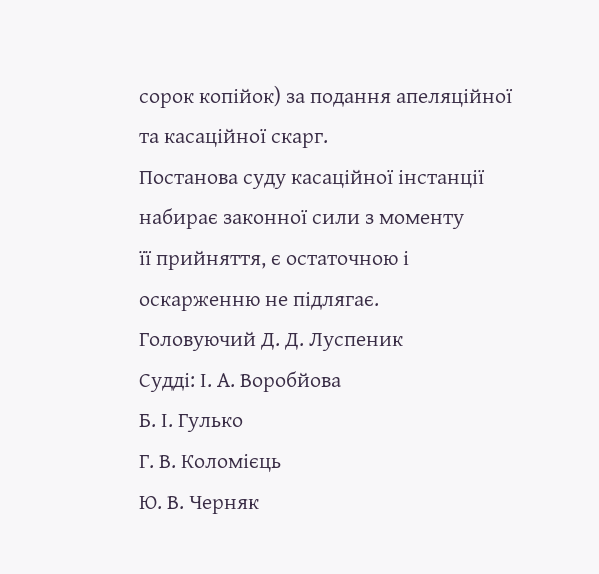сорок копійок) за подання апеляційної та касаційної скарг.
Постанова суду касаційної інстанції набирає законної сили з моменту
її прийняття, є остаточною і оскарженню не підлягає.
Головуючий Д. Д. Луспеник
Судді: І. А. Воробйова
Б. І. Гулько
Г. В. Коломієць
Ю. В. Черняк